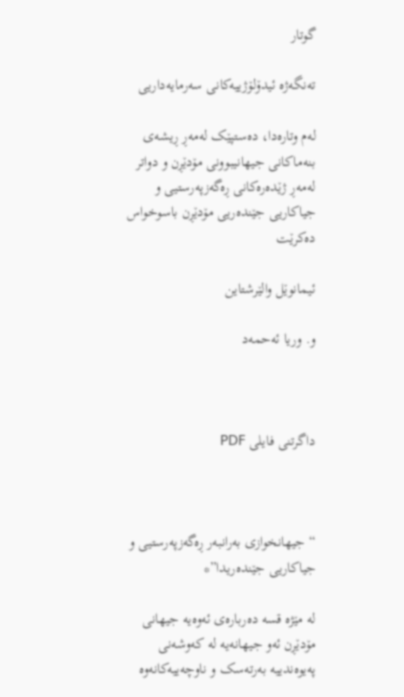گوتار

تەنگەژە ئیدۆلۆژییەکانی سەرمایەداریی

لەم وتارەدا، دەستپێک لەمەڕ ڕیشەی بنەماکانی جیهانیبوونی مۆدێڕن و دواتر لەمەڕ ژێدەرەکانی ڕەگەزپەرستیی و جیاکاریی جێندەریی مۆدێڕن باسوخواس دەکرێت

ئیمانوێل والێرشتاین

و. وریا ئەحمەد



داگرتنی فایلی PDF



“جیهانخوازی بەرانبەر ڕەگەزپەرستیی و جیاکاریی جێندەریدا”*

لە مێژە قسە دەربارەی ئەوەیە جیهانی مۆدێڕن ئەو جیهانەیە لە کەوشەنی پەیوەندییە بەرتەسک و ناوچەییەکانەوە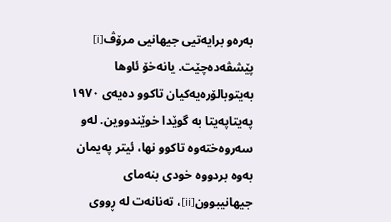بەرەو برایەتیی جیهانیی مرۆڤ[i] پێشڤەدەچێت. یانەخۆ ئاوها بەیتوبالۆرەیەکیان تاکوو دەیەی ١٩٧٠ پەیتاپەیتا بە گوێدا خوێندووین. لەو سەروەختەوە تاکوو نها، ئیتر پەیمان بەوە بردووە خودی بنەمای جیهانیبوون[ii]، تەنانەت لە ڕووی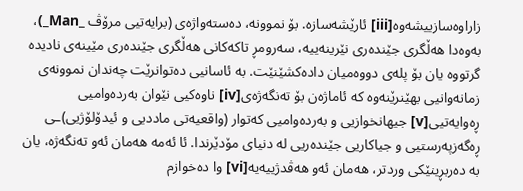زاراوەسازییشەوە[iii] ئارێشەسازە. بۆ نموونە، دەستەواژەی (برایەتیی مرۆڤ _Man_)، بەوەدا هەڵگری جێندەری نێرینەییە، سەرومڕ تاکەکانی هەڵگری جێندەری مێینەی نادیدە گرتووە یان بۆ پلەی دووەمیان دادەکشێنێت. بە ئاسانیی دەتوانرێت چەندان نموونەی زمانەوانیی بهێنرێنەوە کە ئاماژەن بۆ تەنگەژەی[iv] ناوەکیی نێوان بەردەوامیی ڕەوایەتیی[v] جیهانخوازیی و بەردەوامیی کەتوار (واقعیەتی ماددیی و ئیدۆلۆژیی)ـی ڕەگەزپەرستیی و جیاکاریی جێندەریی لە دنیای مۆدێرندا. ئا ئەمە هەمان ئەو تەنگەژە، یان بە دەربڕینێکی وردتر، هەمان ئەو هەڤدژییەیە[vi] وا دەخوازم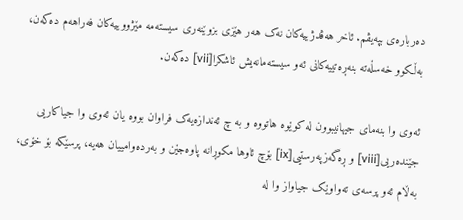دەربارەی بپەیڤم. ئاخر هەڤدژییەکان نەک هەر هێزی بزوێنەری سیستەمە مێژووییەکان فەراهەم دەکەن، بەڵکوو خەسڵەتە بنەڕەتییەکانی ئەو سیستەمانەیش ئاشکرا[vii] دەکەن.

ئەوی وا بنەمای جیهانیبوون لە کوێوە هاتووە و بە چ ئەندازەیەک فراوان بووە یان ئەوی وا جیاکاریی جێندەریی[viii] و ڕەگەزپەرستیی[ix] بۆچ ئاوها مکوڕانە پاوەجێن و بەردەوامییان هەیە، پرسێکە بۆ خۆی، بەڵام ئەو پرسەی تەواوێک جیاواز وا لە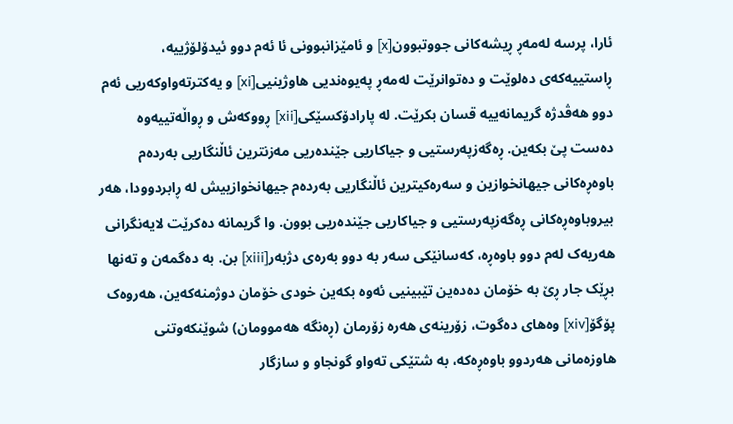ئارا، پرسە لەمەڕ ڕیشەکانی جووتبوون[x] و ئامێزانبوونی ئا ئەم دوو ئیدۆلۆژییە، ڕاستییەکەی دەلوێت و دەتوانرێت لەمەڕ پەیوەندیی هاوژینیی[xi] و یەکترتەواوکەریی ئەم دوو هەڤدژە گریمانەییە قسان بکرێت. لە پارادۆکسێکی[xii] ڕووکەش و ڕواڵەتییەوە دەست پێ بکەین. ڕەگەزپەرستیی و جیاکاریی جێندەریی مەزنترین ئاڵنگاریی بەردەم باوەڕەکانی جیهانخوازین و سەرەکیترین ئاڵنگاریی بەردەم جیهانخوازییش لە ڕابردوودا، هەر بیروباوەڕەکانی ڕەگەزپەرستیی و جیاکاریی جێندەریی بوون. وا گریمانە دەکرێت لایەنگرانی هەریەک لەم دوو باوەڕە، کەسانێکی سەر بە دوو بەرەی دژبەر[xiii] بن. بە دەگمەن و تەنها بڕێک جار ڕێ بە خۆمان دەدەین تێبینیی ئەوە بکەین خودی خۆمان دوژمنەکەین، هەروەک پۆگۆ[xiv] وەهای دەگوت، زۆرینەی هەرە زۆرمان (ڕەنگە هەموومان) شوێنکەوتنی هاوزەمانی هەردوو باوەڕەکە، بە شتێکی تەواو گونجاو و سازگار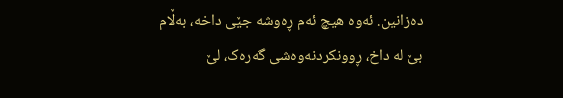دەزانین. ئەوە هیچ ئەم ڕەوشە جێی داخە، بەڵام بێ لە داخ، ڕوونکردنەوەشی گەرەک، لێ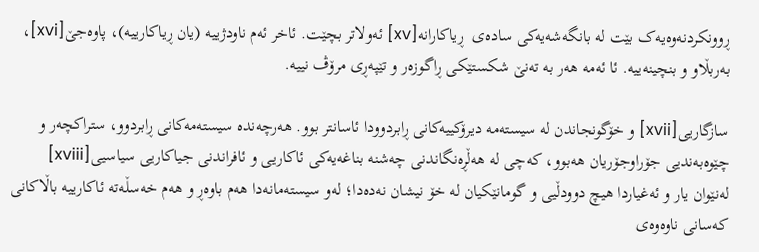ڕوونکردنەوەیەک بێت لە بانگەشەیەکی سادەی  ڕیاکارانە[xv] ئەولاتر بچێت. ئاخر ئەم ناودژییە (یان ڕیاکارییە)، پاوەجێ[xvi]، بەربڵاو و بنچینەییە. ئا ئەمە هەر بە تەنێ شکستێکی ڕاگوزەر و تێپەڕی مرۆڤ نییە.

سازگاریی[xvii] و خۆگونجاندن لە سیستەمە دیرۆکییەکانی ڕابردوودا ئاسانتر بوو. هەرچەندە سیستەمەکانی ڕابردوو، ستراکچەر و چێوەبەندیی جۆراوجۆریان هەبوو، کەچی لە هەڵڕەنگاندنی چەشنە بناغەیەکی ئاکاریی و ئافراندنی جیاکاریی سیاسیی[xviii] لەنێوان یار و ئەغیاردا هیچ دوودڵیی و گومانێکیان لە خۆ نیشان نەدەدا؛ لەو سیستەمانەدا هەم باوەڕ و هەم خەسڵەتە ئاکارییە باڵاکانی کەسانی ناوەوەی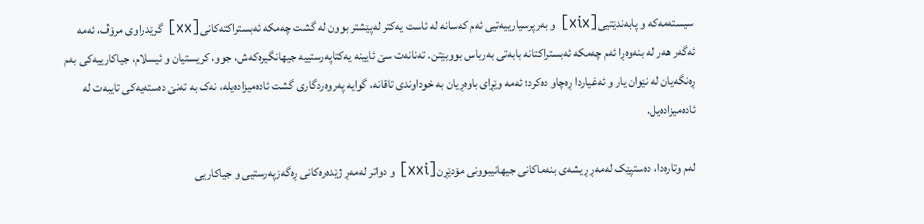سیستەمەکە و پابەندێتیی[xix] و بەرپرسیارییەتیی ئەم کەسانە لە ئاست یەکتر لەپێشتر بوون لە گشت چەمکە ئەبستراکتەکانی[xx] گرێدراوی مرۆڤ، ئەمە ئەگەر هەر لە بنەوەڕا ئەم چەمکە ئەبستراکتانە بابەتی بەرباس بووبێتن. تەنانەت سێ ئایینە یەکتاپەرستییە جیهانگیرەکەش، جوو، کریستیان و ئیسلام، جیاکارییەکی بەم ڕەنگەیان لە نێوان یار و ئەغیاردا ڕەچاو دەکرد؛ ئەمە وێڕای باوەڕیان بە خوداوندی تاقانە، گوایە پەروەردگاری گشت ئادەمیزادەیلە، نەک بە تەنێ دەستەیەکی تایبەت لە ئادەمیزادەیل.

لەم وتارەدا، دەستپێک لەمەڕ ڕیشەی بنەماکانی جیهانیبوونی مۆدێڕن[xxi] و دواتر لەمەڕ ژێدەرەکانی ڕەگەزپەرستیی و جیاکاریی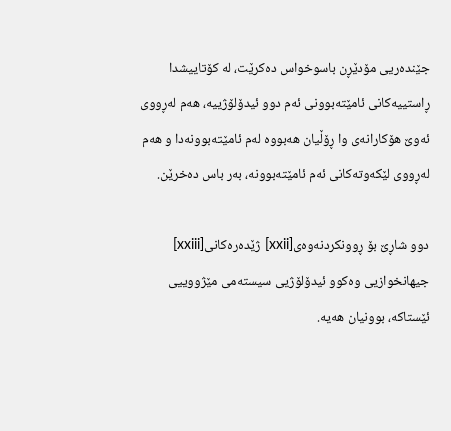جێندەریی مۆدێڕن باسوخواس دەکرێت، لە کۆتاییشدا ڕاستییەکانی ئامێتەبوونی ئەم دوو ئیدۆلۆژییە، هەم لەڕووی ئەوێ هۆکارانەی وا ڕۆڵیان هەبووە لەم ئامێتەبوونەدا و هەم لەڕووی لێکەوتەکانی ئەم ئامێتەبوونە، بەر باس دەخرێن.

دوو شاڕێ بۆ ڕوونکردنەوەی[xxii] ژێدەرەکانی[xxiii] جیهانخوازیی وەکوو ئیدۆلۆژیی سیستەمی مێژووییی ئێستاکە، بوونیان هەیە.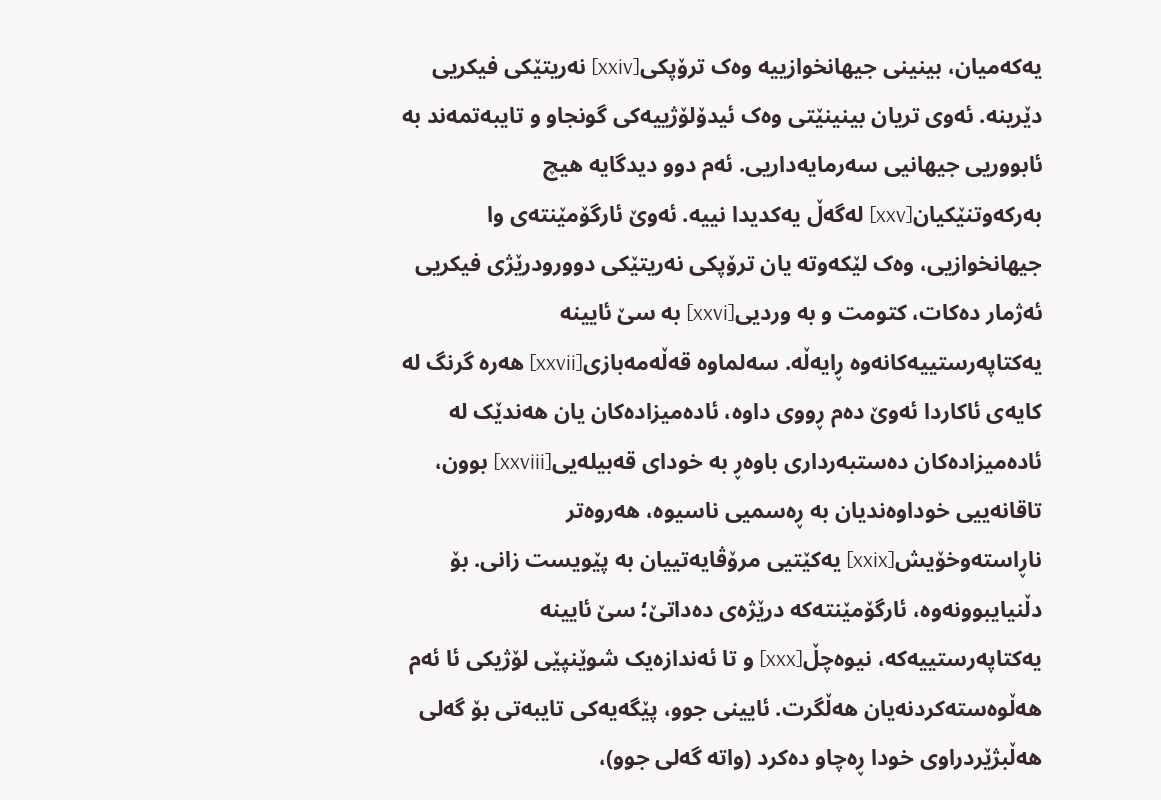یەکەمیان، بینینی جیهانخوازییە وەک ترۆپکی[xxiv] نەریتێکی فیکریی دێرینە. ئەوی تریان بینینێتی وەک ئیدۆلۆژییەکی گونجاو و تایبەتمەند بە ئابووریی جیهانیی سەرمایەداریی. ئەم دوو دیدگایە هیچ بەرکەوتنێکیان[xxv] لەگەڵ یەکدیدا نییە. ئەوێ ئارگۆمێنتەی وا جیهانخوازیی، وەک لێکەوتە یان ترۆپکی نەریتێکی دوورودرێژی فیکریی ئەژمار دەکات، کتومت و بە وردیی[xxvi] بە سێ ئایینە یەکتاپەرستییەکانەوە ڕایەڵە. سەلماوە قەڵەمەبازی[xxvii] هەرە گرنگ لە کایەی ئاکاردا ئەوێ دەم ڕووی داوە، ئادەمیزادەکان یان هەندێک لە ئادەمیزادەکان دەستبەرداری باوەڕ بە خودای قەبیلەیی[xxviii] بوون، تاقانەییی خوداوەندیان بە ڕەسمیی ناسیوە، هەروەتر ناڕاستەوخۆیش[xxix] یەکێتیی مرۆڤایەتییان بە پێویست زانی. بۆ دڵنیایبوونەوە، ئارگۆمێنتەکە درێژەی دەداتێ؛ سێ ئایینە یەکتاپەرستییەکە، نیوەچڵ[xxx] و تا ئەندازەیک شوێنپێی لۆژیکی ئا ئەم هەڵوەستەکردنەیان هەڵگرت. ئایینی جوو، پێگەیەکی تایبەتی بۆ گەلی هەڵبژێردراوی خودا ڕەچاو دەکرد (واتە گەلی جوو)،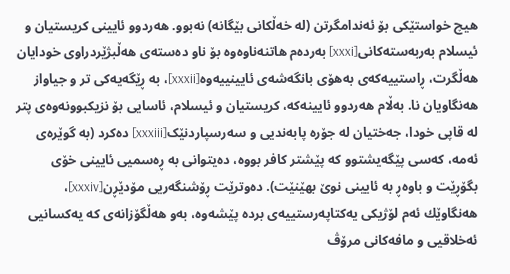هیچ خواستێکی بۆ ئەندامگرتن (لە خەڵکانی بێگانە) نەبوو. هەردوو ئایینی کریستیان و ئیسلام بەربەستەکانی[xxxi] بەردەم هاتنەناوەوە بۆ ناو دەستەی هەڵبژێردراوی خودایان هەڵگرت، ڕاستییەکەی بەهۆی بانگەشەی ئایینییەوە[xxxii]، بە ڕێگەیەکی تر و جیاواز هەنگاویان نا. بەڵام هەردوو ئایینەکە، کریستیان و ئیسلام، ئاسایی بۆ نزیکبوونەوەی پتر لە قاپی خودا، جەختیان لە جۆرە پابەندیی و سەرسپاردنێک[xxxiii] دەکرد (بە گوێرەی ئەمە، کەسی پێگەیشتوو کە پێشتر کافر بووە، دەیتوانی بە ڕەسمیی ئایینی خۆی بگۆڕێت و باوەڕ بە ئایینی نوێ بهێنێت). دەوترێت ڕۆشنگەریی مۆدێڕن[xxxiv]، هەنگاوێك ئەم لۆژیکی یەکتاپەرستییەی بردە پێشەوە، بەو هەڵگۆزانەی کە یەکسانیی ئەخلاقیی و مافەکانی مرۆڤ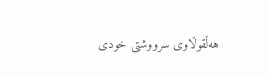هەڵقوڵاوی سرووشتی خودی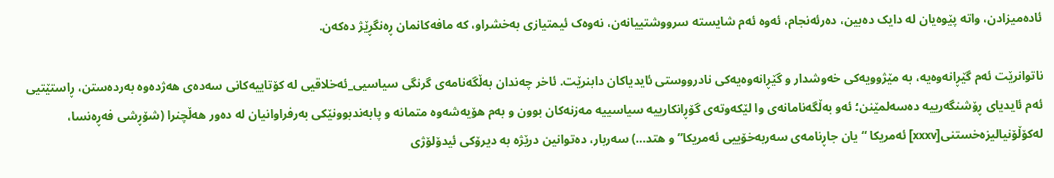ئادەمیزادن، واتە پێوەیان لە دایک دەبین، دەرئەنجام، ئەوە ئەم شایستە سرووشتییانەن، نەوەک ئیمتیازی بەخشراو، کە مافەکانمان ڕەنگڕێژ دەکەن.

ناتوانرێت ئەم گێڕانەوەیە، بە مێژوویەکی خەوشدار و گێڕانەوەیەکی نادرووستی ئایدیاکان دابنرێت. ئاخر چەندان بەڵگەنامەی گرنگی سیاسیی_ئەخلاقیی لە کۆتاییەکانی سەدەی هەژدەوە بەردەستن، ڕاستێتیی ئەم ئایدیای ڕۆشنگەرییە دەسەلمێنن؛ ئەو بەڵگەنامانەی وا لێکەوتەی گۆڕانکارییە سیاسییە مەزنەکان بوون و بەم هۆیەشەوە متمانە و پابەندبوونێکی بەرفراوانیان لە دەور هەڵچنرا (شۆڕشی فەڕەنسا، لەکۆڵۆنیالیزەخستنی[xxxv] ئەمریکا “یان جاڕنامەی سەربەخۆییی ئەمریکا” و هتد…) سەربار، دەتوانین درێژە بە دیرۆکی ئیدۆلۆژی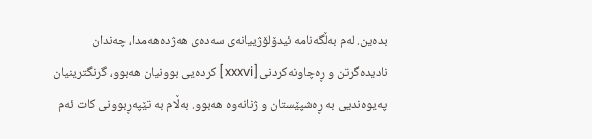بدەین. لەم بەڵگەنامە ئیدۆلۆژییانەی سەدەی هەژدەهەمدا، چەندان نادیدەگرتن و ڕەچاونەکردنی[xxxvi] کردەیی بوونیان هەبوو، گرنگترینیان پەیوەندیی بە ڕەشپێستان و ژنانەوە هەبوو. بەڵام بە تێپەڕبوونی کات ئەم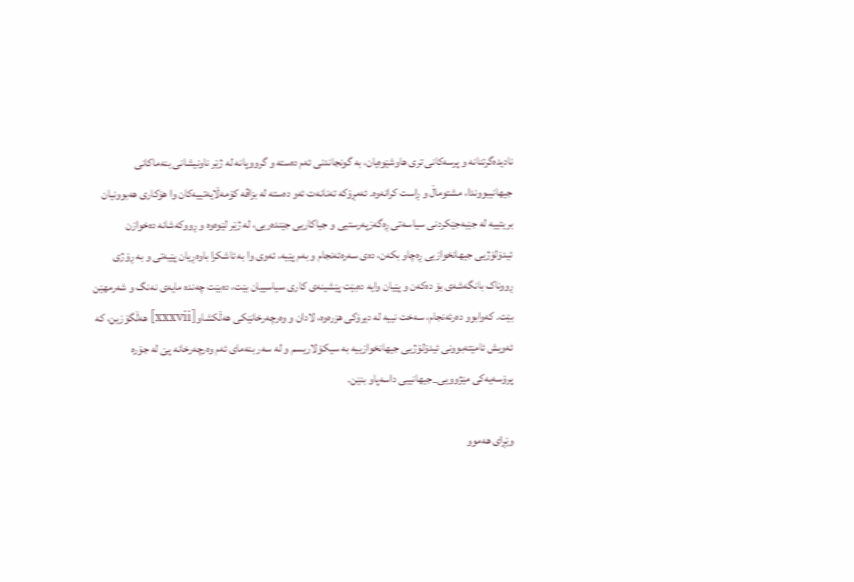نادیدەگرتنانە و پرسەکانی تری هاوشێوەیان، بە گونجاندنی ئەم دەستە و گرووپانە لە ژێر ناونیشانی بنەماکانی جیهانیبووندا، مشتوماڵ و ڕاست کرانەوە. ئەمڕۆکە تەنانەت ئەو دەستە لە بزاڤە کۆمەڵایەتییەکان وا هۆکاری هەبوونیان بریتییە لە جێبەجێکردنی سیاسەتی ڕەگەزپەرستیی و جیاکاریی جێندەریی، لە ژێر لێوەوە و ڕووکەشانە دەخوازن ئیدۆلۆژیی جیهانخوازیی ڕەچاو بکەن، دەی سەرەئەنجام و بەم پێیە، ئەوی وا بە ئاشكرا باوەڕیان پێیەتی و بە ڕۆژی ڕووناک بانگەشەی بۆ دەکەن و پێیان وایە دەبێت پێشینەی کاری سیاسییان بێت، دەبێت چەندە مایەی نەنگ و شەرمهێن بێت. کەوابوو دەرئەنجام، سەخت نییە لە دیرۆکی هزرەوە، لادان و وەرچەرخانێکی هەڵکشاو[xxxvii] هەڵگۆزین، کە ئەویش ئامێتەبوونی ئیدۆلۆژیی جیهانخوازییە بە سیکۆلاریسم و لە سەر بنەمای ئەم وەرچەرخانە پێ لە جۆرە پرۆسەیەکی مێژوویی_جیهانییی داسەپاو بنێن.

وێڕای هەموو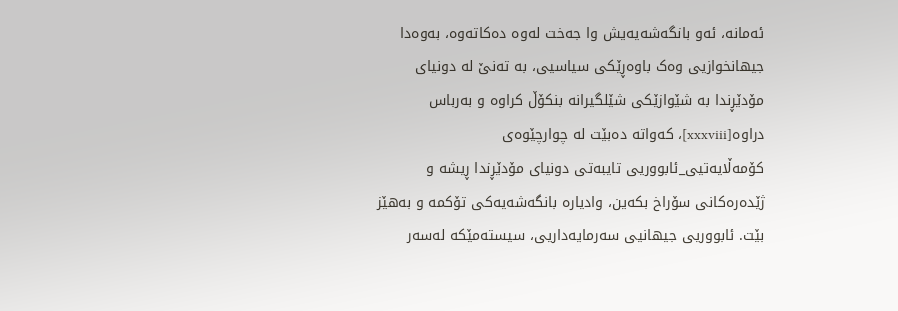ئەمانە، ئەو بانگەشەیەیش وا جەخت لەوە دەکاتەوە، بەوەدا جیهانخوازیی وەک باوەڕێکی سیاسیی، بە تەنێ لە دونیای مۆدێڕندا بە شێوازێکی شێلگیرانە بنکۆڵ کراوە و بەرباس دراوە[xxxviii]، کەواتە دەبێت لە چوارچێوەی کۆمەڵایەتیی_ئابووریی تایبەتی دونیای مۆدێڕندا ڕیشە و ژێدەرەکانی سۆراخ بکەین، وادیارە بانگەشەیەکی تۆکمە و بەهێز بێت. ئابووریی جیهانیی سەرمایەداریی، سیستەمێکە لەسەر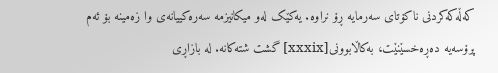کەڵەکەکردنی ناکۆتای سەرمایە ڕۆ نراوە. یەکێک لەو میکانیزمە سەرەکییانەی وا زەمینە بۆ ئەم پرۆسەیە دەڕەخسێنێت، بەکاڵابوونی[xxxix] گشت شتەکانە. لە بازاڕی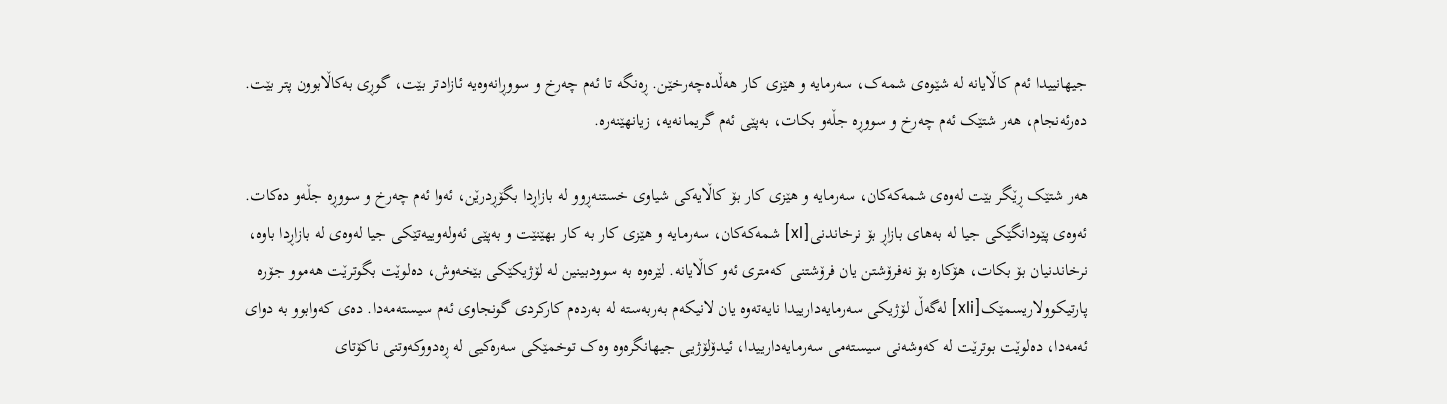جیهانییدا ئەم کاڵایانە لە شێوەی شمەک، سەرمایە و هێزی کار هەڵدەچەرخێن. ڕەنگە تا ئەم چەرخ و سووڕانەوەیە ئازادتر بێت، گوڕی بەکاڵابوون پتر بێت. دەرئەنجام، هەر شتێک ئەم چەرخ و سووڕە جڵەو بکات، بەپێی ئەم گریمانەیە، زیانهێنەرە.

هەر شتێک ڕێگر بێت لەوەی شمەکەکان، سەرمایە و هێزی کار بۆ کاڵایەکی شیاوی خستنەڕوو لە بازاڕدا بگۆڕدرێن، ئەوا ئەم چەرخ و سووڕە جڵەو دەکات. ئەوەی پێودانگێکی جیا لە بەهای بازاڕ بۆ نرخاندنی[xl] شمەکەکان، سەرمایە و هێزی کار بە کار بهێنێت و بەپێی ئەولەوییەتێکی جیا لەوەی لە بازاڕدا باوە، نرخاندنیان بۆ بکات، هۆکارە بۆ نەفرۆشتن یان فرۆشتنی کەمتری ئەو کاڵایانە. لێرەوە بە سوودبینین لە لۆژیکێکی بێخەوش، دەلوێت بگوترێت هەموو جۆرە پارتیکوولاریسمێک[xli] لەگەڵ لۆژیکی سەرمایەدارییدا نایەتەوە یان لانیکەم بەربەستە لە بەردەم کارکردی گونجاوی ئەم سیستەمەدا. دەی کەوابوو بە دوای ئەمەدا، دەلوێت بوترێت لە کەوشەنی سیستەمی سەرمایەدارییدا، ئیدۆلۆژیی جیهانگرەوە وەک توخمێکی سەرەکیی لە ڕەدووکەوتنی ناکۆتای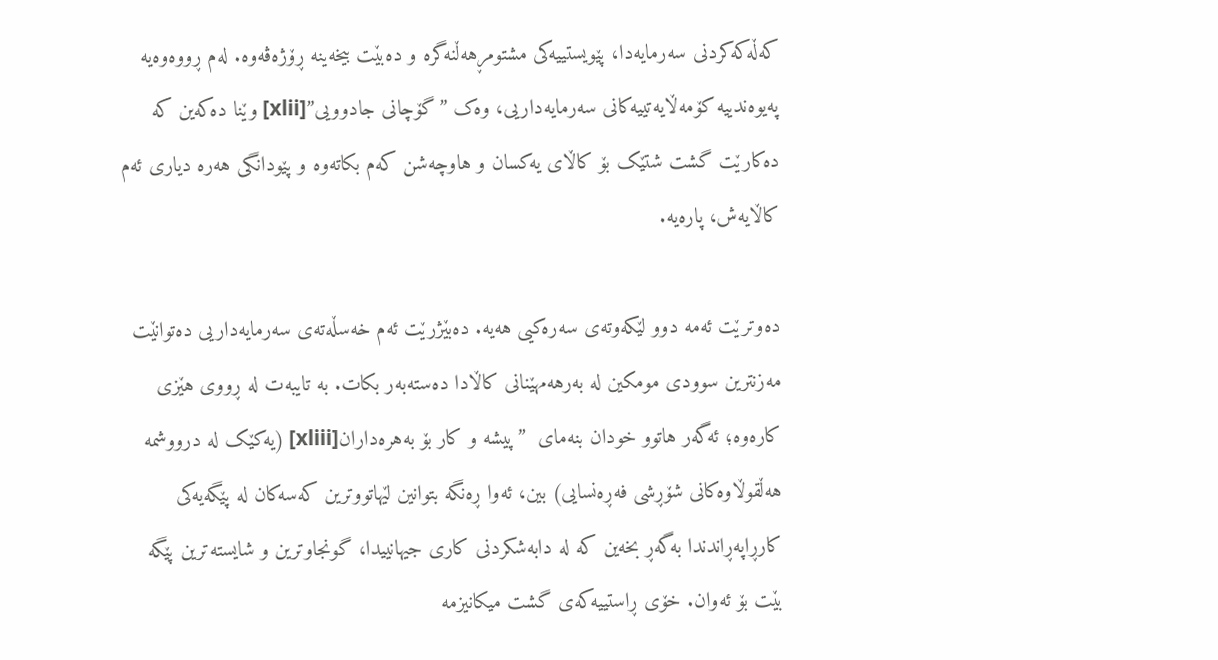کەڵەکەکردنی سەرمایەدا، پێویستییەکی مشتومڕهەڵنەگرە و دەبێت بیخەینە ڕۆژەڤەوە. لەم ڕووەوەیە پەیوەندییە کۆمەڵایەتییەکانی سەرمایەداریی، وەک ”گۆچانی جادوویی”[xlii] وێنا دەکەین کە دەکارێت گشت شتێک بۆ کاڵای یەکسان و هاوچەشن کەم بکاتەوە و پێودانگی هەرە دیاری ئەم کاڵایەش، پارەیە.

دەوترێت ئەمە دوو لێکەوتەی سەرەکیی هەیە. دەبێژرێت ئەم خەسڵەتەی سەرمایەداریی دەتوانێت مەزنترین سوودی مومکین لە بەرهەمهێنانی کاڵادا دەستەبەر بکات. بە تایبەت لە ڕووی هێزی کارەوە؛ ئەگەر هاتوو خودان بنەمای  ”پیشە و کار بۆ بەهرەداران[xliii] (یەکێک لە درووشمە هەڵقوڵاوەکانی شۆڕشی فەڕەنسایی) بین، ئەوا ڕەنگە بتوانین لێهاتووترین کەسەکان لە پێگەیەکی کارڕاپەڕاندندا بەگەڕ بخەین کە لە دابەشکردنی کاری جیهانییدا، گونجاوترین و شایستەترین پێگە بێت بۆ ئەوان. خۆی ڕاستییەکەی گشت میکانیزمە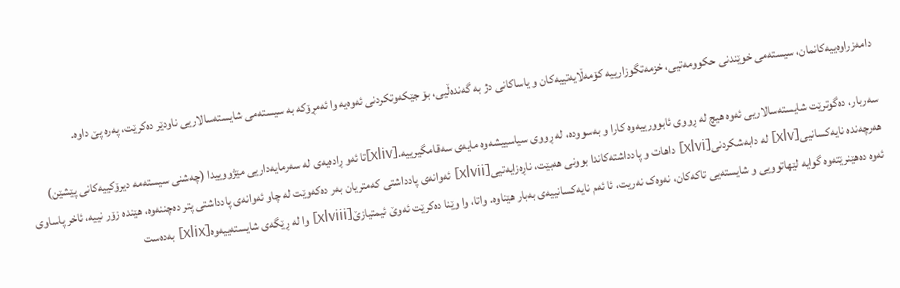دامەزراوەییەکانمان، سیستەمی خوێندنی حکوومەتیی، خزمەتگوزارییە کۆمەڵایەتییەکان و یاساکانی دژ بە گەندەڵیی، بۆ جێکەوتکردنی ئەوەیە وا ئەمڕۆکە بە سیستەمی شایستەسالاریی ناودێر دەکرێت، پەرە پێ داوە.

سەربار، دەگوترێت شایستەسالاریی ئەوە هیچ لە ڕووی ئابوورییەوە کارا و بەسوودە، لە ڕووی سیاسییشەوە مایەی سەقامگیرییە.[xliv]تا ئەو ڕادەیەی لە سەرمایەداریی مێژووییدا (چەشنی سیستەمە دیرۆکییەکانی پێشێن) هەرچەندە نایەکسانیی[xlv] لە دابەشکردنی[xlvi] داهات و پادداشتەکاندا بوونی هەبێت، ناڕەزایەتیی[xlvii] ئەوانەی پادداشتی کەمتریان بەر دەکەوێت لە چاو ئەوانەی پادداشتی پتر دەچننەوە، هێندە زۆر نییە، ئاخر پاساوی ئەوە دەهێنرێتەوە گوایە لێهاتوویی و شایستەیی تاکەکان، نەوەک نەریت، ئا ئەم نایەکسانییەی بەبار هێناوە. واتا، وا وێنا دەکرێت ئەوێ ئیمتیازێ[xlviii] وا لە ڕێگەی شایستەییەوە[xlix] بەدەست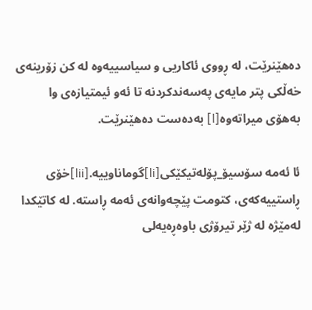دەهێنرێت، لە ڕووی ئاکاریی و سیاسییەوە لە کن زۆرینەی خەڵکی پتر مایەی پەسەندکردنە تا ئەو ئیمتیازەی وا بەهۆی میراتەوە[l] بەدەست دەهێنرێت.

ئا ئەمە سۆسیۆ_پۆلەتیکێکی[li]گوماناوییە.[lii]خۆی ڕاستییەکەی، کتومت پێچەوانەی ئەمە ڕاستە. لە کاتێکدا لەمێژە لە ژێر تیرۆژی باوەڕەیەلی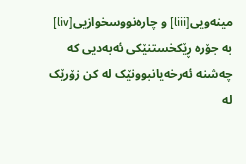مینەویی[liii] و چارەنووسخوازیی[liv] بە جۆرە ڕێکخستنێکی ئەبەدیی کە چەشنە ئەرخەیانبوونێک لە کن زۆرێک لە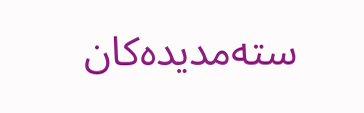ستەمدیدەکان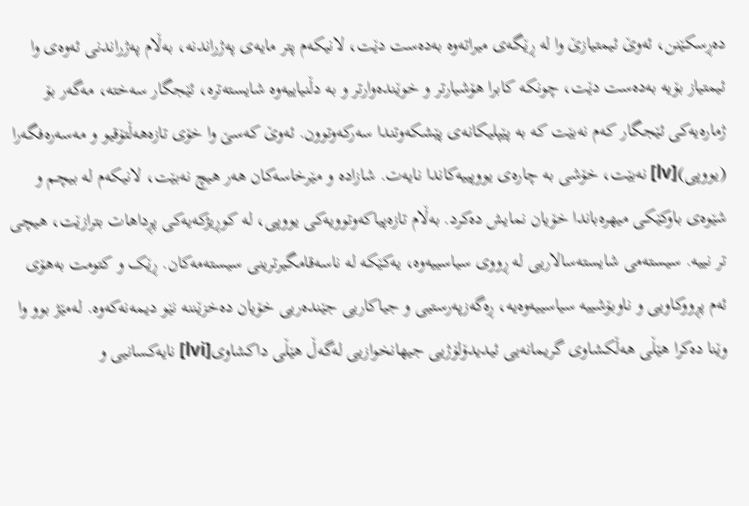دەڕسکێنن، ئەوێ ئیمتیازێ وا لە ڕێگەی میراتەوە بەدەست دێت، لانیکەم پتر مایەی پەژراندنە، بەڵام پەژراندنی ئەوەی وا ئیمتیاز بۆیە بەدەست دێت، چونکە کابرا هۆشیارتر و خوێندەوارتر و بە دڵنیاییەوە شایستەترە، ئێجگار سەختە، مەگەر بۆ ژمارەیەکی ئێجگار کەم نەبێت کە بە پێپلیکانەی پێشکەوتندا سەرکەوتوون. ئەوێ کەسێ وا خۆی تازەهەڵتۆقیو و مەسەرەفگەرا (یووپی)[lv] نەبێت، خۆشی بە چارەی یووپییەکاندا نایەت. شازادە و مێرخاسەکان هەر هیچ نەبێت، لانیکەم لە بیچم و شێوەی باوکێکی میهرەباندا خۆیان نمایش دەکرد. بەڵام تازەپیاکەوتوویەکی یووپی، لە کوڕیژکەیەکی پڕداهات بترازێت، هیچی تر نییە. سیستەمی شایستەسالاریی لە ڕووی سیاسییەوە، یەکێکە لە ناسەقامگیرترینی سیستەمەکان. ڕێک و کتومت بەهۆی ئەم پڕووکاویی و ناوبۆشییە سیاسییەوەیە، ڕەگەزپەرستیی و جیاکاریی جێندەریی خۆیان دەخزێننە نێو دیمەنەکەوە. لەمێژ بوو وا وێنا دەکرا هێڵی هەڵكشاوی گریمانەیی ئیدیدۆلۆژیی جیهانخوازیی لەگەڵ هێڵی داکشاوی[lvi] نایەکسانیی و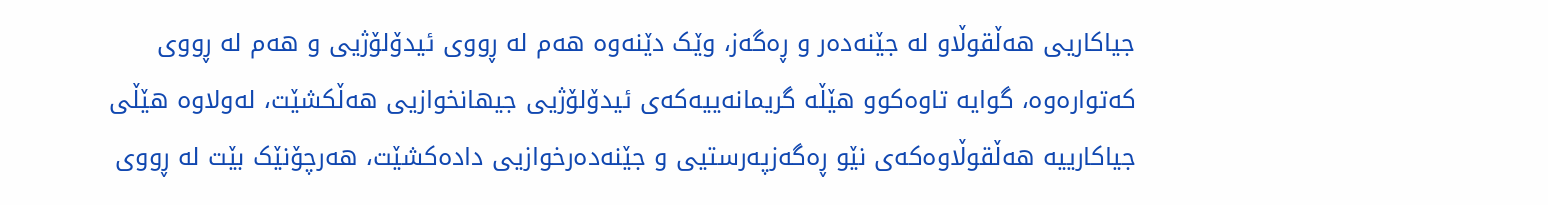جیاکاریی هەڵقوڵاو لە جێنەدەر و ڕەگەز، وێک دێنەوە هەم لە ڕووی ئیدۆلۆژیی و هەم لە ڕووی کەتوارەوە، گوایە تاوەکوو هێڵە گریمانەییەکەی ئیدۆلۆژیی جیهانخوازیی هەڵکشێت، لەولاوە هێڵی جیاکارییە هەڵقوڵاوەکەی نێو ڕەگەزپەرستیی و جێنەدەرخوازیی دادەکشێت، هەرچۆنێک بێت لە ڕووی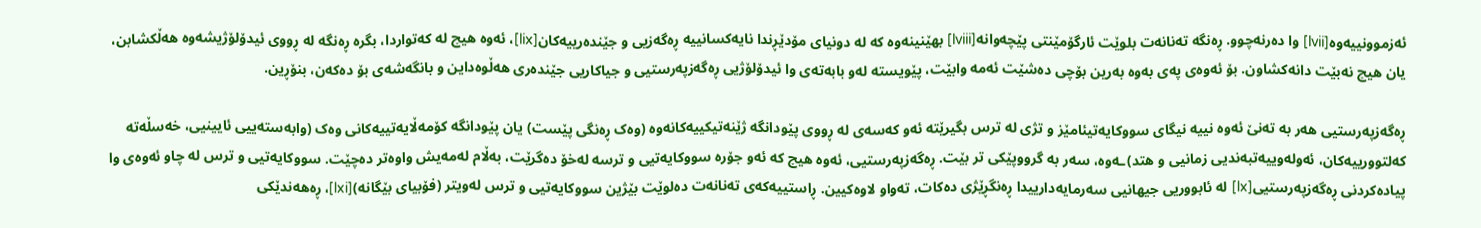ئەزموونییەوە[lvii] وا دەرنەچوو. ڕەنگە تەنانەت بلوێت ئارگۆمێنتی پێچەوانە[lviii] بهێنینەوە کە لە دونیای مۆدێڕندا نایەکسانییە ڕەگەزیی و جێندەرییەکان[lix]، ئەوە هیچ لە کەتواردا، بگرە ڕەنگە لە ڕووی ئیدۆلۆژیشەوە هەڵکشابن، یان هیچ نەبێت دانەکشاون. بۆ ئەوەی پەی بەوە بەرین بۆچی دەشێت ئەمە وابێت، پێویستە لەو بابەتەی وا ئیدۆلۆژیی ڕەگەزپەرستیی و جیاکاریی جێندەری هەڵوەداین و بانگەشەی بۆ دەکەن، بنۆڕین.

ڕەگەزپەرستیی هەر بە تەنێ ئەوە نییە نیگای سووکایەتیئامێز و تژی لە ترس بگیرێتە ئەو کەسەی لە ڕووی پێودانگە ژێنەتیکییەکانەوە (وەک ڕەنگی پێست) یان پێودانگە کۆمەڵایەتییەکانی وەک (وابەستەییی ئایینیی، خەسڵەتە کەلتوورییەکان، ئەولەوییەتبەندیی زمانیی و هتد)ـەوە، سەر بە گرووپێکی تر بێت. ڕەگەزپەرستیی، ئەوە هیچ کە ئەو جۆرە سووکایەتیی و ترسە لەخۆ دەگرێت، بەڵام لەمەیش واوەتر دەچێت. سووکایەتیی و ترس لە چاو ئەوەی وا پیادەکردنی ڕەگەزپەرستیی[lx] لە ئابووریی جیهانیی سەرمایەدارییدا ڕەنگڕێژی دەکات، تەواو لاوەکیین. ڕاستییەکەی تەنانەت دەلوێت بێژین سووکایەتیی و ترس لەویتر (فۆبیای بێگانە)[lxi]، ڕەهەندێکی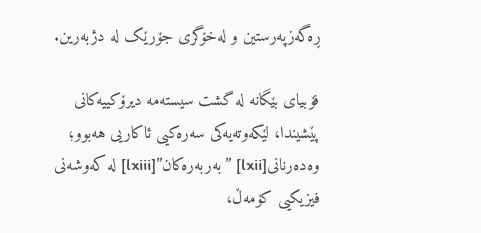ڕەگەزپەرستین و لەخۆگری جۆرێک لە دژبەرین.

فۆبیای بێگانە لە گشت سیستەمە دیرۆکییەکانی پێشیندا، لێکەوتەیەکی سەرەکیی ئاکاریی هەبوو؛ وەدەرنانی[lxii] ”بەربەرەکان”[lxiii] لە کەوشەنی فیزیکیی کۆمەڵ،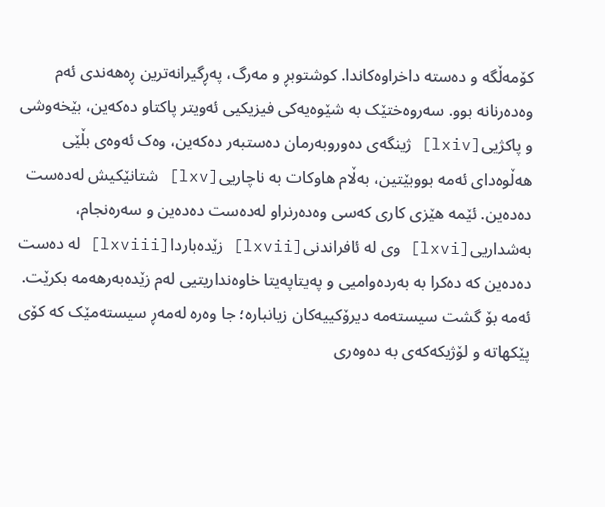کۆمەڵگە و دەستە داخراوەکاندا. کوشتوبڕ و مەرگ، پەڕگیرانەترین ڕەهەندی ئەم وەدەرنانە بوو. سەروەختێک بە شێوەیەکی فیزیکیی ئەویتر پاکتاو دەکەین، بێخەوشی و پاکژیی[lxiv] ژینگەی دەوروبەرمان دەستبەر دەکەین، وەک ئەوەی بڵێی هەڵوەدای ئەمە بووبێتین، بەڵام هاوکات بە ناچاریی[lxv] شتانێکیش لەدەست دەدەین. ئێمە هێزی کاری کەسی وەدەرنراو لەدەست دەدەین و سەرەنجام، بەشداریی[lxvi] وی لە ئافراندنی[lxvii] زێدەباردا[lxviii] لە دەست دەدەین کە دەکرا بە بەردەوامیی و پەیتاپەیتا خاوەنداریتیی لەم زێدەبەرهەمە بکرێت. ئەمە بۆ گشت سیستەمە دیرۆکییەکان زیانبارە؛ جا وەرە لەمەڕ سیستەمێک کە کۆی پێکهاتە و لۆژیکەکەی بە دەوەری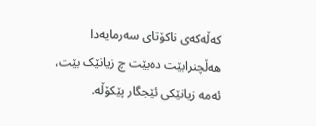کەڵەکەی ناکۆتای سەرمایەدا هەڵچنرابێت دەبێت چ زیانێک بێت، ئەمە زیانێکی ئێجگار پێکۆڵە.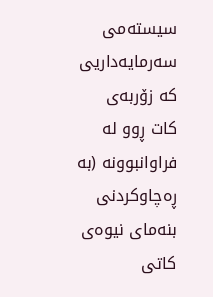سیستەمی سەرمایەداریی کە زۆربەی کات ڕوو لە فراوانبوونە (بە ڕەچاوکردنی بنەمای نیوەی کاتی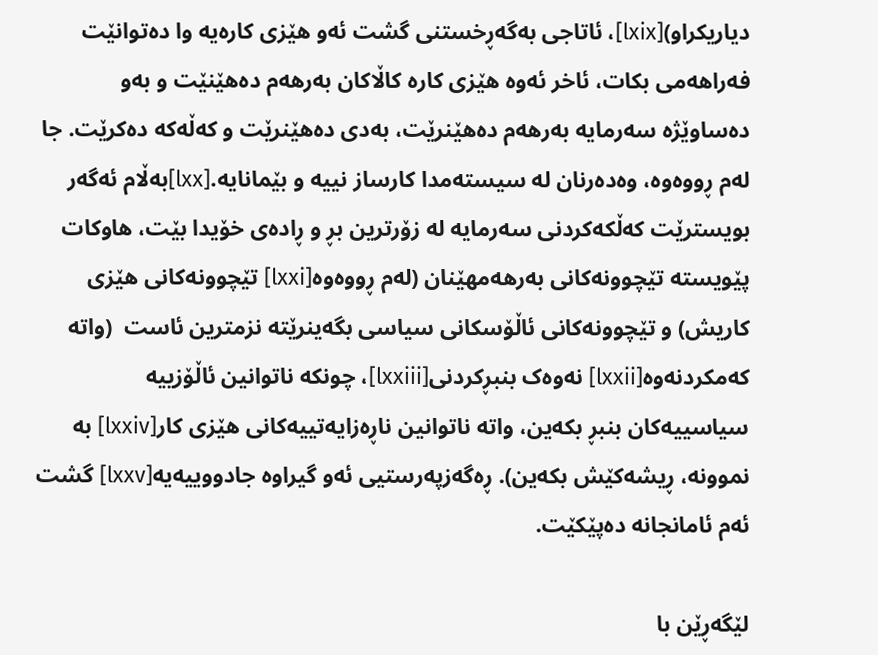دیاریکراو)[lxix]، ئاتاجی بەگەڕخستنی گشت ئەو هێزی کارەیە وا دەتوانێت فەراهەمی بکات، ئاخر ئەوە هێزی کارە کاڵاکان بەرهەم دەهێنێت و بەو دەساوێژە سەرمایە بەرهەم دەهێنرێت، بەدی دەهێنرێت و کەڵەکە دەکرێت. جا لەم ڕووەوە، وەدەرنان لە سیستەمدا کارساز نییە و بێمانایە.[lxx]بەڵام ئەگەر بویسترێت کەڵکەکردنی سەرمایە لە زۆرترین بڕ و ڕادەی خۆیدا بێت، هاوکات پێویستە تێچوونەکانی بەرهەمهێنان (لەم ڕووەوە[lxxi] تێچوونەکانی هێزی کاریش) و تێچوونەکانی ئاڵۆسکانی سیاسی بگەینرێتە نزمترین ئاست  (واتە کەمکردنەوە[lxxii] نەوەک بنبڕکردنی[lxxiii]، چونکە ناتوانین ئاڵۆزییە سیاسییەکان بنبڕ بکەین، واتە ناتوانین ناڕەزایەتییەکانی هێزی کار[lxxiv] بە نموونە، ڕیشەکێش بکەین). ڕەگەزپەرستیی ئەو گیراوە جادووییەیە[lxxv] گشت ئەم ئامانجانە دەپێکێت.

لێگەڕێن با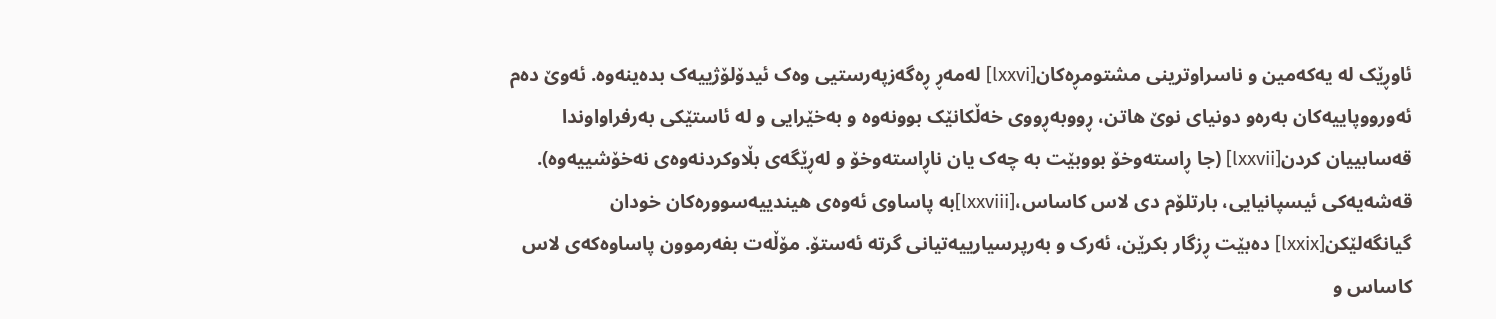ئاوڕێک لە یەکەمین و ناسراوترینی مشتومڕەکان[lxxvi] لەمەڕ ڕەگەزپەرستیی وەک ئیدۆلۆژییەک بدەینەوە. ئەوێ دەم ئەورووپاییەکان بەرەو دونیای نوێ هاتن، ڕووبەڕووی خەڵکانێک بوونەوە و بەخێرایی و لە ئاستێکی بەرفراواوندا قەسابییان کردن[lxxvii] (جا ڕاستەوخۆ بووبێت بە چەک یان ناڕاستەوخۆ و لەڕێگەی بڵاوکردنەوەی نەخۆشییەوە). قەشەیەکی ئیسپانیایی، بارتلۆم دی لاس کاساس،[lxxviii]بە پاساوی ئەوەی هیندییەسوورەکان خودان گیانگەلێکن[lxxix] دەبێت ڕزگار بکرێن، ئەرک و بەرپرسیارییەتیانی گرتە ئەستۆ. مۆڵەت بفەرموون پاساوەکەی لاس کاساس و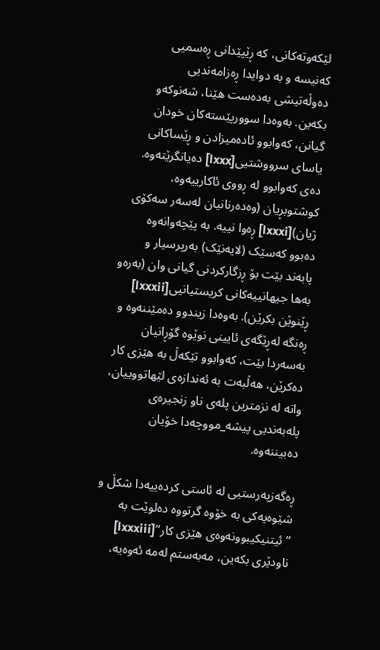لێکەوتەکانی، کە ڕێپێدانی ڕەسمیی کەنیسە و بە دوایدا ڕەزامەندیی دەوڵەتیشی بەدەست هێنا، شەنوکەو بکەین. بەوەدا سوورپێستەکان خودان گیانن، کەوابوو ئادەمیزادن و ڕێساکانی یاسای سرووشتیی[lxxx] دەیانگرێتەوە. دەی کەوابوو لە ڕووی ئاکارییەوە، کوشتوبڕیان (وەدەرنانیان لەسەر سەکۆی ژیان)[lxxxi] ڕەوا نییە. بە پێچەوانەوە دەبوو کەسێک (لایەنێک) بەرپرسیار و پابەند بێت بۆ ڕزگارکردنی گیانی وان (بەرەو بەها جیهانییەکانی کریستیانیی[lxxxii] ڕێنوێن بکرێن). بەوەدا زیندوو دەمێننەوە و ڕەنگە لەڕێگەی ئایینی نوێوە گۆڕانیان بەسەردا بێت، کەوابوو تێکەڵ بە هێزی کار دەکرێن، هەڵبەت بە ئەندازەی لێهاتووییان، واتە لە نزمترین پلەی ناو زنجیرەی پلەبەندیی پیشە_مووچەدا خۆیان دەبیننەوە.

ڕەگەزپەرستیی لە ئاستی کردەییەدا شکڵ و شێوەیەکی بە خۆوە گرتووە دەلوێت بە ”ئیتنیکیبوونەوەی هێزی کار”[lxxxiii] ناودێری بکەین، مەبەستم لەمە ئەوەیە،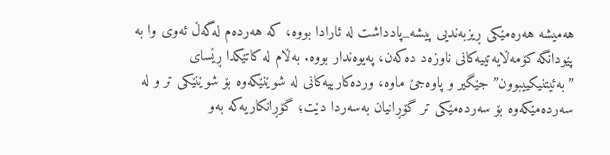هەمیشە هەرەمێکی ڕیزبەندیی پیشە_پادداشت لە ئارادا بووە، کە هەردەم لەگەڵ ئەوی وا بە پێودانگە کۆمەڵایەتییەکانی ناوزەد دەکەن، پەیوەندار بووە. بەڵام لە کاتێکدا ڕێسای ”بەئیتنیکییبوون” جێگیر و پاوەجێ ماوە، وردەکارییەکانی لە شوێنێکەوە بۆ شوێنێکی تر و لە سەردەمێکەوە بۆ سەردەمێکی تر گۆڕانیان بەسەردا دێت؛ گۆڕانکاریەکە بەو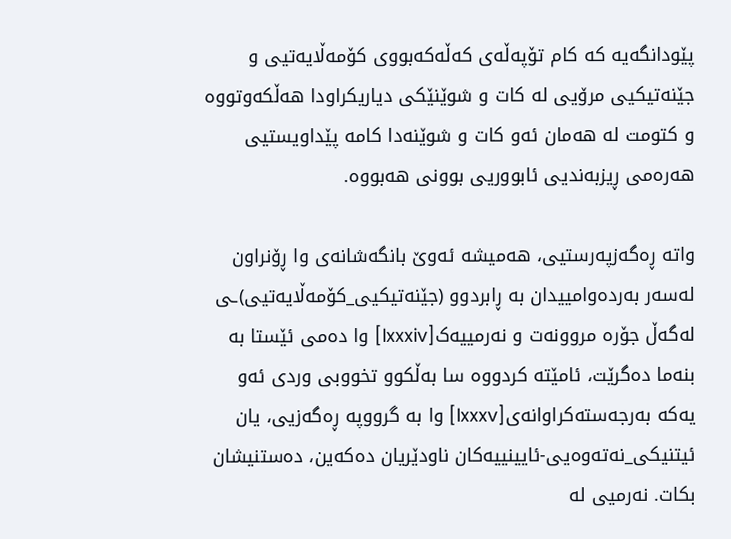پێودانگەیە کە کام تۆپەڵەی کەڵەکەبووی کۆمەڵایەتیی و جێنەتیکیی مرۆیی لە کات و شوێنێکی دیاریکراودا هەڵکەوتووە و کتومت لە هەمان ئەو کات و شوێنەدا کامە پێداویستیی هەرەمی ڕیزبەندیی ئابووریی بوونی هەبووە.

واتە ڕەگەزپەرستیی، هەمیشە ئەوێ بانگەشانەی وا ڕۆنراون لەسەر بەردەوامییدان بە ڕابردوو (جێنەتیکیی_کۆمەڵایەتیی)ـی لەگەڵ جۆرە مروونەت و نەرمییەک[lxxxiv] وا دەمی ئێستا بە بنەما دەگرێت، ئامێتە کردووە سا بەڵکوو تخووبی وردی ئەو یەکە بەرجەستەکراوانەی[lxxxv] وا بە گرووپە ڕەگەزیی، یان ئیتنیکی_نەتەوەیی-ئایینییەکان ناودێریان دەکەین، دەستنیشان بکات. نەرمیی لە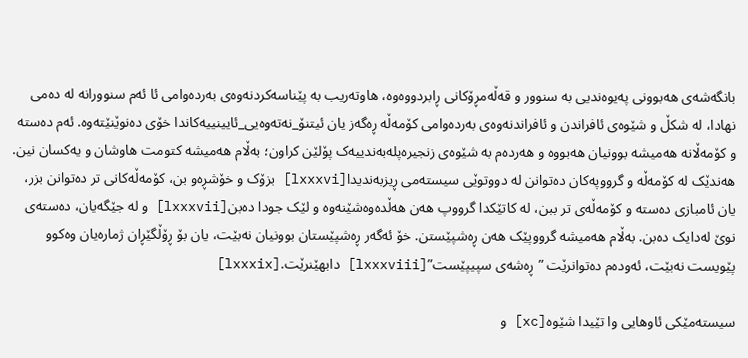بانگەشەی هەبوونی پەیوەندیی بە سنوور و قەڵەمڕۆکانی ڕابردووەوە، هاوتەریب بە پێناسەکردنەوەی بەردەوامی ئا ئەم سنوورانە لە دەمی نهادا، لە شکڵ و شێوەی ئافراندن و ئافراندنەوەی بەردەوامی کۆمەڵە ڕەگەز یان ئیتنۆ_نەتەوەیی_ئایینییەکاندا خۆی دەنوێنێتەوە. ئەم دەستە و کۆمەڵانە هەمیشە بوونیان هەبووە و هەردەم بە شێوەی زنجیرەپلەبەندییەک پۆلێن کراون؛ بەڵام هەمیشە کتومت هاوشان و یەکسان نین. هەندێک لە کۆمەڵە و گرووپەکان دەتوانن لە دووتوێی سیستەمی ڕیزبەندیدا[lxxxvi] بزۆک و خۆشڕەو بن، کۆمەڵەکانی تر دەتوانن بزر، یان ئامبازی دەستە و کۆمەڵەی تر ببن، لە کاتێکدا گرووپ هەن هەڵدەوەشێنەوە و لێک جودا دەبن[lxxxvii] و لە جێگەیان، دەستەی نوێ لەدایک دەبن. بەڵام هەمیشە گرووپێک هەن ڕەشپێستن. خۆ ئەگەر ڕەشپێستان بوونیان نەبێت، یان بۆ ڕۆڵگێڕان ژمارەیان وەکوو پێویست نەبێت، ئەودەم دەتوانرێت ”ڕەشەی سپیپێست”[lxxxviii] دابهێنرێت.[lxxxix]

سیستەمێکی ئاوهایی وا تێیدا شێوە[xc] و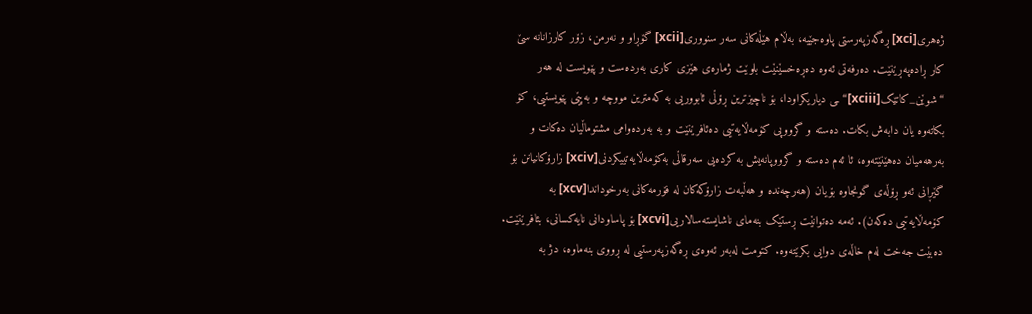ژەهری[xci] ڕەگەزپەرستی پاوەجێیە، بەڵام هێڵەکانی سەر سنووری[xcii] گۆڕاو و نەرمن، زۆر کارزانانە سێ کار ڕادەپەڕێنێت. دەرفەتی ئەوە دەڕەخسێنێت بلوێت ژمارەی هێزی کاری بەردەست و پێویست لە هەر “شوێن_کاتێک[xciii]“ـی دیاریکراودا، بۆ ناچیزترین ڕۆڵی ئابووریی بە کەمترین مووچە و بەپێی پێویستیی، کۆ بکاتەوە یان دابەش بکات. دەستە و گرووپی کۆمەڵایەتیی دەئافرێنێت و بە بەردەوامی مشتوماڵیان دەکات و بەرهەمیان دەهێنێتەوە، ئا ئەم دەستە و گرووپانەیش بە کردەیی سەرقاڵی بەکۆمەڵایەتییکردنی[xciv] زارۆکانیانن بۆ گێڕانی ئەو ڕۆڵەی گونجاوە بۆیان (هەرچەندە و هەڵبەت زارۆکەکان لە فۆرمەکانی بەرخوداندا[xcv] بە کۆمەڵایەتیی دەکەن). ئەمە دەتوانێت ڕستێک بنەمای ناشایستەسالاریی[xcvi] بۆ پاساودانی نایەکسانی، بئافرێنێت. دەبێت جەخت لەم خاڵەی دوایی بکرێتەوە. کتومت لەبەر ئەوەی ڕەگەزپەرستیی لە ڕووی بنەماوە، دژ بە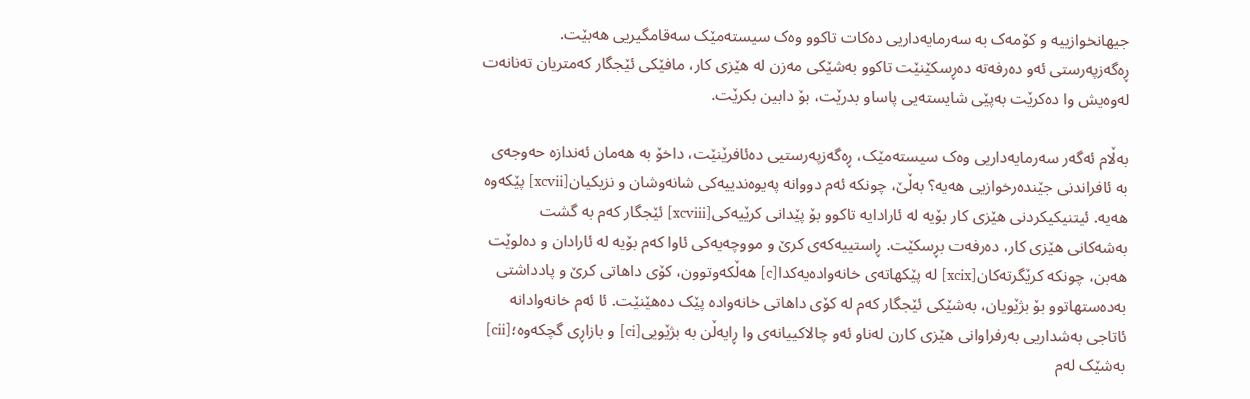جیهانخوازییە و کۆمەک بە سەرمایەداریی دەکات تاکوو وەک سیستەمێک سەقامگیریی هەبێت. ڕەگەزپەرستی ئەو دەرفەتە دەڕسکێنێت تاکوو بەشێکی مەزن لە هێزی کار، مافێکی ئێجگار کەمتریان تەنانەت لەوەیش وا دەکرێت بەپێی شایستەیی پاساو بدرێت، بۆ دابین بکرێت.

بەڵام ئەگەر سەرمایەداریی وەک سیستەمێک، ڕەگەزپەرستیی دەئافرێنێت، داخۆ بە هەمان ئەندازە حەوجەی بە ئافراندنی جێندەرخوازیی هەیە؟ بەڵێ، چونکە ئەم دووانە پەیوەندییەکی شانەوشان و نزیکیان[xcvii] پێکەوە هەیە. ئیتنیکیکردنی هێزی کار بۆیە لە ئارادایە تاکوو بۆ پێدانی کرێیەکی[xcviii] ئێجگار کەم بە گشت بەشەکانی هێزی کار، دەرفەت بڕسکێت. ڕاستییەکەی کرێ و مووچەیەکی ئاوا کەم بۆیە لە ئارادان و دەلوێت هەبن، چونکە کرێگرتەکان[xcix] لە پێکهاتەی خانەوادەیەکدا[c] هەڵکەوتوون، کۆی داهاتی کرێ و پادداشتی بەدەستهاتوو بۆ بژێویان، بەشێکی ئێجگار کەم لە کۆی داهاتی خانەوادە پێک دەهێنێت. ئا ئەم خانەوادانە ئاتاجی بەشداریی بەرفراوانی هێزی کارن لەناو ئەو چالاکییانەی وا ڕایەڵن بە بژێویی[ci] و بازاڕی گچکەوە؛[cii] بەشێک لەم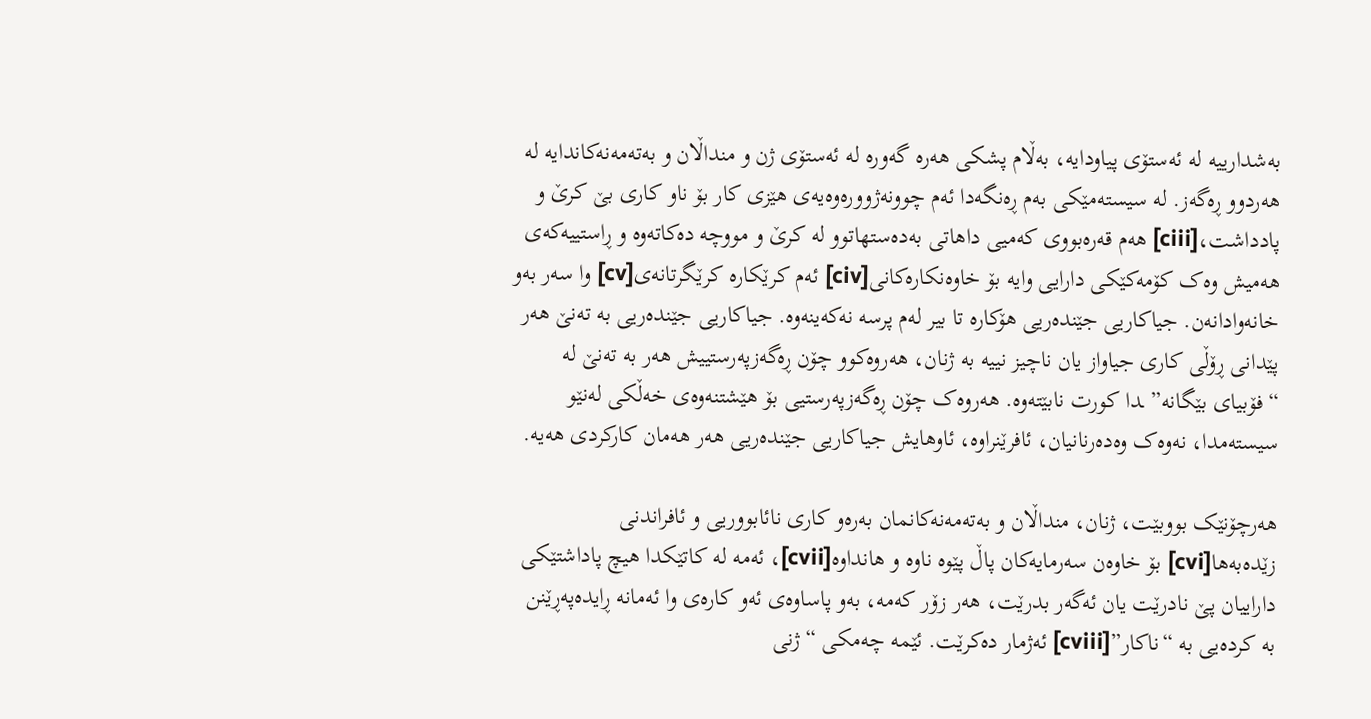بەشدارییە لە ئەستۆی پیاودایە، بەڵام پشکی هەرە گەورە لە ئەستۆی ژن و منداڵان و بەتەمەنەکاندایە لە هەردوو ڕەگەز. لە سیستەمێکی بەم ڕەنگەدا ئەم چوونەژوورەوەیەی هێزی کار بۆ ناو کاری بێ کرێ و پادداشت،[ciii] هەم قەرەبووی کەمیی داهاتی بەدەستهاتوو لە کرێ و مووچە دەکاتەوە و ڕاستییەکەی هەمیش وەک کۆمەکێکی دارایی وایە بۆ خاوەنکارەکانی[civ] ئەم کرێکارە کرێگرتانەی[cv] وا سەر بەو خانەوادانەن. جیاکاریی جێندەریی هۆکارە تا بیر لەم پرسە نەکەینەوە. جیاکاریی جێندەریی بە تەنێ هەر پێدانی ڕۆڵی کاری جیاواز یان ناچیز نییە بە ژنان، هەروەکوو چۆن ڕەگەزپەرستییش هەر بە تەنێ لە “فۆبیای بێگانە”ـدا کورت نابێتەوە. هەروەک چۆن ڕەگەزپەرستیی بۆ هێشتنەوەی خەڵکی لەنێو سیستەمدا، نەوەک وەدەرنانیان، ئافرێنراوە، ئاوهایش جیاکاریی جێندەریی هەر هەمان کارکردی هەیە.

هەرچۆنێک بووبێت، ژنان، منداڵان و بەتەمەنەکانمان بەرەو کاری نائابووریی و ئافراندنی زێدەبەها[cvi] بۆ خاوەن سەرمایەکان پاڵ پێوە ناوە و هانداوە[cvii]، ئەمە لە کاتێکدا هیچ پاداشتێکی داراییان پێ نادرێت یان ئەگەر بدرێت، هەر زۆر کەمە، بەو پاساوەی ئەو کارەی وا ئەمانە ڕایدەپەڕێنن بە کردەیی بە “ناکار”[cviii] ئەژمار دەکرێت. ئێمە چەمکی “ژنی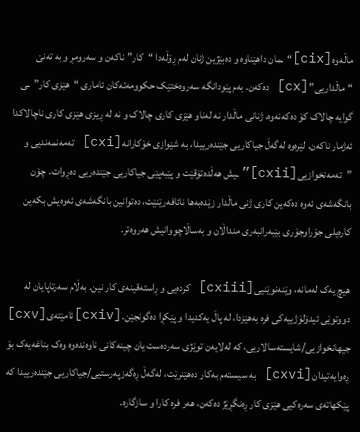ماڵەوە[cix]“ـمان داهێناوە و دەبێژین ژنان لەم ڕۆڵەدا “کار” ناکەن و سەرومڕ و بە تەنێ “ماڵداریی”[cx] دەکەن. بەم پێودانگە سەروەختێک حکوومەتەکان ئاماری “هێزی کار”ـی گوایە چالاک کۆ دەکەنەوە، ژنانی ماڵدار نە لەناو هێزی کاری چالاک و نە لە ڕیزی هێزی کاری ناچالاکدا ئەژمار ناکەن. لێرەوە لەگەڵ جیاکاریی جێندەرییدا، بە شێوازی خۆکارانە[cxi] تەمەنمەندیی و ”تەمەنخوازیی[cxii]”ـیش هەڵدەتۆقێت و پێبەپێی جیاکاریی جێندەریی دەڕوات. چۆن بانگەشەی ئەوە دەکەین کاری ژنی ماڵدار زێدەبەها نائافەرێنێت، دەتوانین بانگەشەی ئەوەیش بکەین کارەیلی جۆراوجۆری بێبەرانبەری منداڵان و بەساڵاچووانیش هەروەتر.

هیچ یەک لەمانە، وێنەنوێنیی[cxiii] کردەیی و ڕاستەقینەی کار نین. بەڵام سەرتاپایان لە دووتوێی ئیدۆلۆژییەکی فرە بەهێزدا، لە پاڵ یەکدیدا و پێکڕا دەگونجێن.[cxiv]ئامێتەی[cxv] جیهانخوازیی/شایستەسالاریی، کە لەلایەن توێژی سەردەست یان چینەکانی ناوەندەوە وەک بناغەیەک بۆ ڕەوایەتیدان[cxvi] بە سیستەم بەکار دەهێنرێت، لەگەڵ ڕەگەزپەرستیی/جیاکاریی جێندەرییدا کە پێکهاتەی سەرەکیی هێزی کار ڕەنگڕێژ دەکەن، هەر فرە کارا و سازگارە.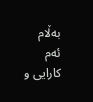بەڵام ئەم کارایی و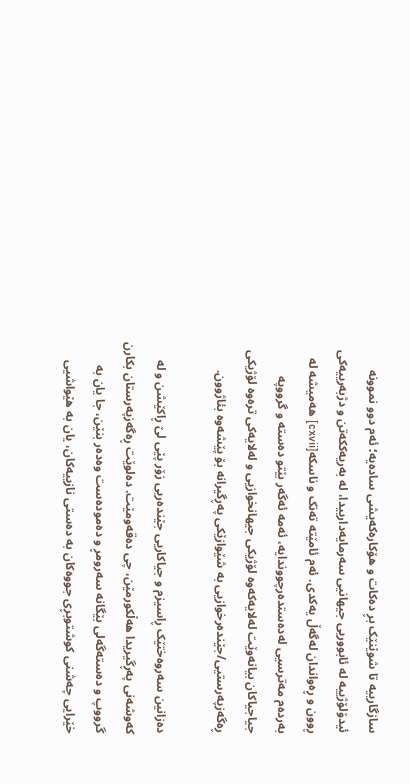سازگارییە تا شوێنێک بڕ دەکات و هۆکارەکەیشی سادەیە؛ ئەم دوو نموونە ئیدۆلۆژییە لە ئابووریی جیهانیی سەرمایەدارییدا، لە بەریەککەتن و دژبەرییەکی ڕوون و ڕەواندان لەگەڵ یەکدی. ئەم ئامێتە تەنک و ناسکە[cxvii] هەمیشە لە بەردەم مەترسیی لەدەستدەرچووندایە، ئەمە ئەگەر بێتو دەستە و گرووپە جیاجیاکان بیانەوێت لەلایەکەوە لۆژیکی جیهانخوازیی و لەلایەکی ترەوە لۆژیکی ڕەگەزپەرستیی/جێندەرخوازیی بە شێوازێکی پەڕگیرانە بۆ پێشەوە بئاژوون.

دەزانین سەروەختێک ڕاسیزم و جیاکاریی جێندەریی زۆر پێی لێ ڕاکێشن و لە کەوشەنی پەڕگیریدا هەڵکورمێن، چی دەقەومێت. دەلوێت ڕەگەزپەرستان بکارن گرووپ و دەستەگەلی بێگانە سەرومڕ و دەمودەست وەدەر بنێن، جا یان بە خێرایی چەشنی کوشتوبڕی جووەکان بە دەستی نازییەکان، یان بە هێواشیی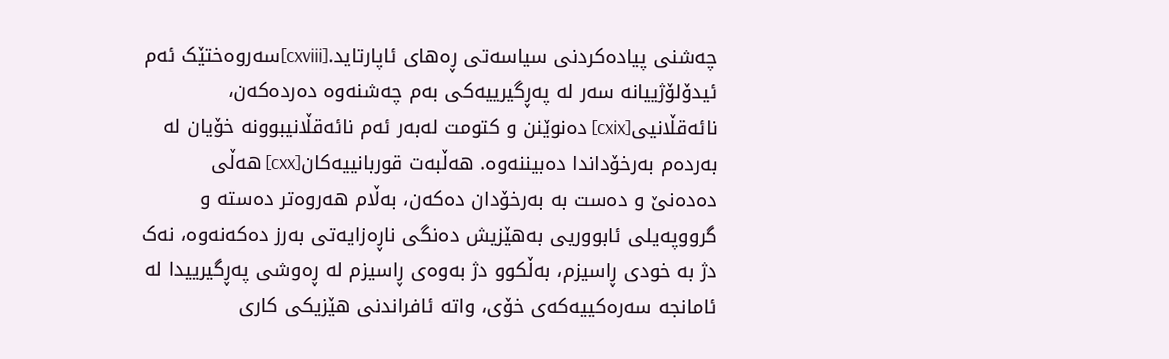چەشنی پیادەکردنی سیاسەتی ڕەهای ئاپارتاید.[cxviii]سەروەختێک ئەم ئیدۆلۆژییانە سەر لە پەڕگیرییەکی بەم چەشنەوە دەردەکەن، نائەقڵانیی[cxix] دەنوێنن و کتومت لەبەر ئەم نائەقڵانیبوونە خۆیان لە بەردەم بەرخۆداندا دەبیننەوە. هەڵبەت قوربانییەکان[cxx] هەڵی دەدەنێ و دەست بە بەرخۆدان دەکەن، بەڵام هەروەتر دەستە و گرووپەیلی ئابووریی بەهێزیش دەنگی ناڕەزایەتی بەرز دەکەنەوە، نەک دژ بە خودی ڕاسیزم، بەڵکوو دژ بەوەی ڕاسیزم لە ڕەوشی پەڕگیرییدا لە ئامانجە سەرەکییەکەی خۆی، واتە ئافراندنی هێزیکی کاری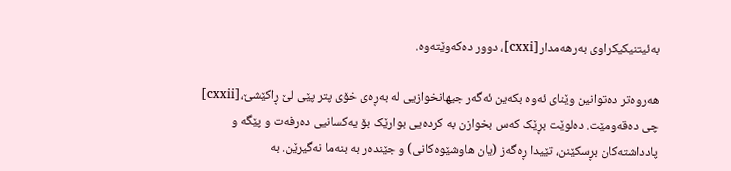بەئیتنیکیکراوی بەرهەمدار[cxxi]، دوور دەکەوێتەوە.

هەروەتر دەتوانین وێنای ئەوە بکەین ئەگەر جیهانخوازیی لە بەڕەی خۆی پتر پێی لێ ڕاکێشێ،[cxxii] چی دەقەومێت. دەلوێت بڕێک کەس بخوازن بە کردەیی بوارێک بۆ یەکسانیی دەرفەت و پێگە و پادداشتەکان بڕسکێنن، تێیدا ڕەگەز (یان هاوشێوەکانی) و جێندەر بە بنەما نەگیرێن. بە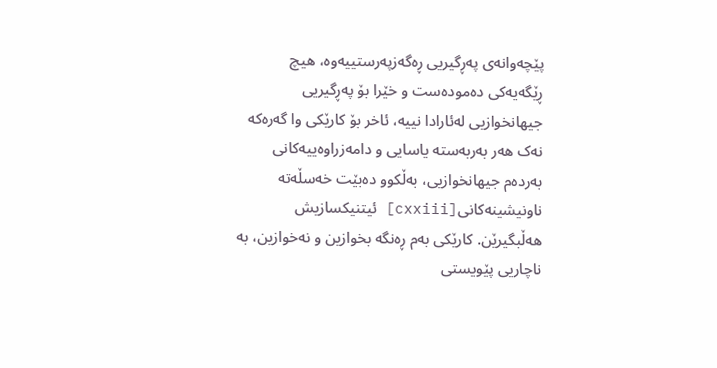پێچەوانەی پەڕگیریی ڕەگەزپەرستییەوە، هیچ ڕێگەیەکی دەمودەست و خێرا بۆ پەڕگیریی جیهانخوازیی لەئارادا نییە، ئاخر بۆ کارێکی وا گەرەکە نەک هەر بەربەستە یاسایی و دامەزراوەییەکانی بەردەم جیهانخوازیی، بەڵکوو دەبێت خەسڵەتە ناونیشینەکانی[cxxiii] ئیتنیکسازیش هەڵبگیرێن. کارێکی بەم ڕەنگە بخوازین و نەخوازین، بە ناچاریی پێویستی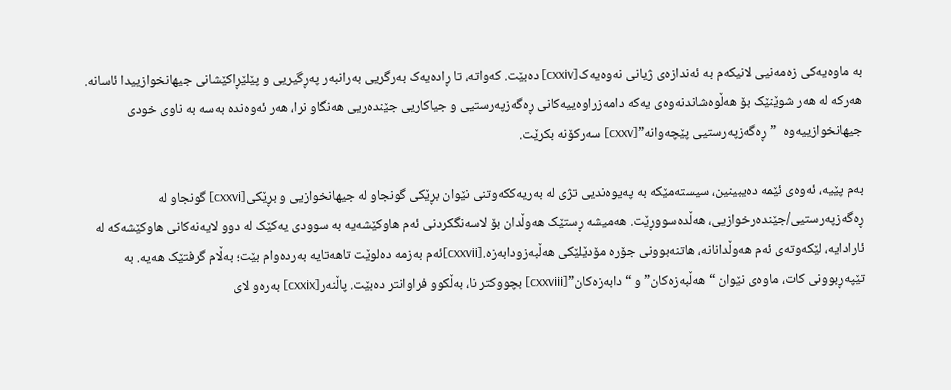بە ماوەیەکی زەمەنیی لانیکەم بە ئەندازەی ژیانی نەوەیەک[cxxiv] دەبێت. کەواتە، تا ڕادەیەک بەرگریی بەرانبەر پەڕگیریی و پێلێڕاکێشانی جیهانخوازییدا ئاسانە. هەرکە لە هەر شوێنێک بۆ هەڵوەشاندنەوەی یەکە دامەزراوەییەکانی ڕەگەزپەرستیی و جیاکاریی جێندەریی هەنگاو نرا، هەر ئەوەندە بەسە بە ناوی خودی جیهانخوازییەوە  ”ڕەگەزپەرستیی پێچەوانە”[cxxv] سەرکۆنە بکرێت.

بەم پێیە، ئەوەی ئێمە دەیبینین، سیستەمێکە بە پەیوەندیی تژی لە بەریەککەوتنی نێوان بڕێکی گونجاو لە جیهانخوازیی و بڕێکی[cxxvi] گونجاو لە ڕەگەزپەرستیی/جێندەرخوازیی، هەڵدەسووڕێت. هەمیشە ڕستێک هەوڵدان بۆ لاسەنگکردنی ئەم هاوکێشەیە بە سوودی یەكێک لە دوو لایەنەکانی هاوکێشەکە لە ئارادایە، لێکەوتەی ئەم هەوڵدانانە، هاتنەبوونی جۆرە مۆدێلێکی هەڵبەزودابەزە.[cxxvii]ئەم بەزمە دەلوێت تاهەتایە بەردەوام بێت؛ بەڵام گرفتێک هەیە. بە تێپەڕبوونی کات، ماوەی نێوان “هەڵبەزەکان” و “دابەزەکان”[cxxviii] بچووکتر نا، بەڵکوو فراوانتر دەبێت. پاڵنەر[cxxix] بەرەو لای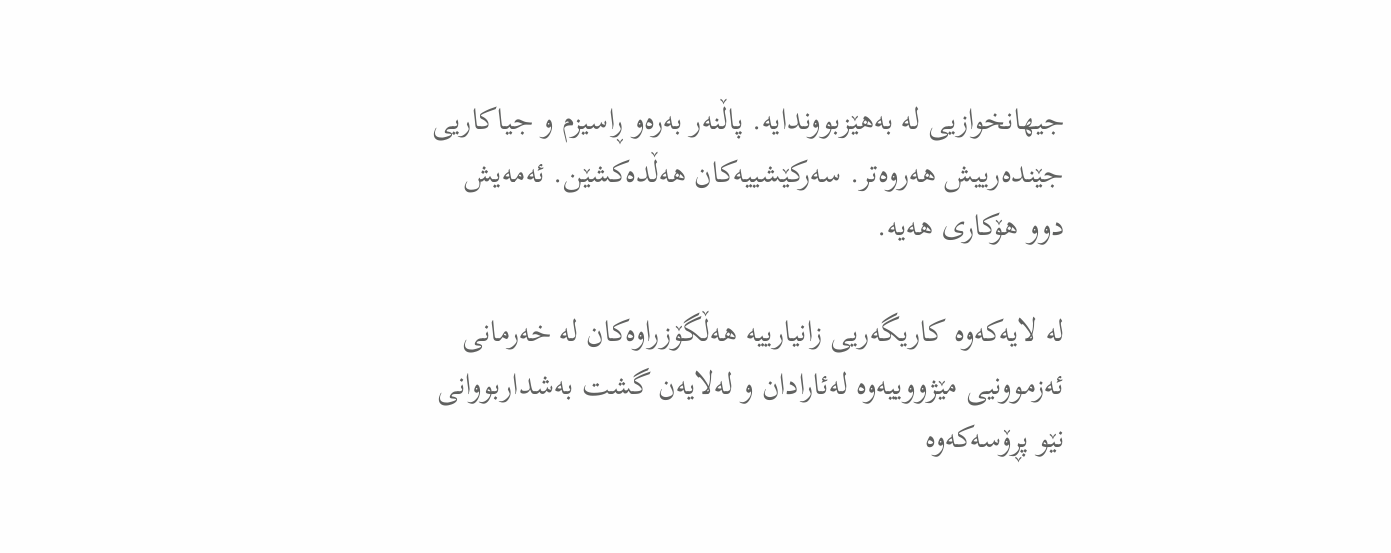جیهانخوازیی لە بەهێزبووندایە. پاڵنەر بەرەو ڕاسیزم و جیاکاریی جێندەرییش هەروەتر. سەرکێشییەکان هەڵدەکشێن. ئەمەیش دوو هۆکاری هەیە.

لە لایەکەوە کاریگەریی زانیارییە هەڵگۆزراوەکان لە خەرمانی ئەزموونیی مێژووییەوە لەئارادان و لەلایەن گشت بەشداربووانی نێو پڕۆسەکەوە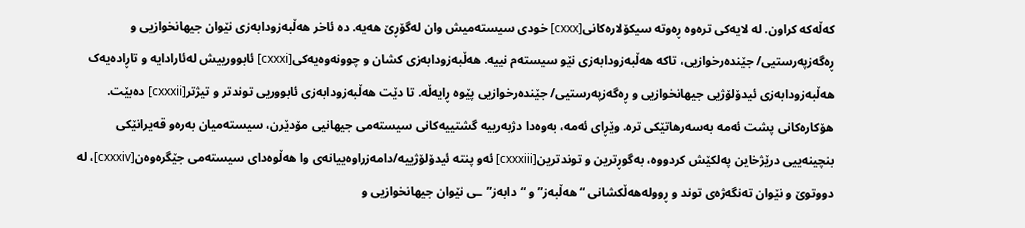کەڵەکە کراون. لە لایەکی ترەوە ڕەوتە سیکۆلارەکانی[cxxx] خودی سیستەمیش وان لەگۆڕێ هەیە. دە ئاخر هەڵبەزودابەزی نێوان جیهانخوازیی و ڕەگەزپەرستیی/ جێندەرخوازیی، تاکە هەڵبەزودابەزی نێو سیستەم نییە. هەڵبەزودابەزی کشان و چوونەوەیەکی[cxxxi] ئابوورییش لەئارادایە و تاڕادەیەک هەڵبەزودابەزی ئیدۆلۆژیی جیهانخوازیی و ڕەگەزپەرستیی/ جێندەرخوازیی پێوە ڕایەڵە. تا دێت هەڵبەزودابەزی ئابووریی توندتر و تیژتر[cxxxii] دەبێت. هۆکارەکانی پشت ئەمە بەسەرهاتێکی ترە. وێڕای ئەمە، بەوەدا دژبەرییە گشتییەکانی سیستەمی جیهانیی مۆدێرن، سیستەمیان بەرەو قەیرانێکی بنچینەییی درێژخاین پەلکێش کردووە، بەگوڕترین و توندترین[cxxxiii] ئەو پنتە ئیدۆلۆژییە/دامەزراوەییانەی وا هەڵوەدای سیستەمی جێگرەوەن[cxxxiv]، لە دووتوێ و نێوان تەنگەژەی توند و ڕوولەهەڵکشانی “هەڵبەز” و “دابەز”ـی نێوان جیهانخوازیی و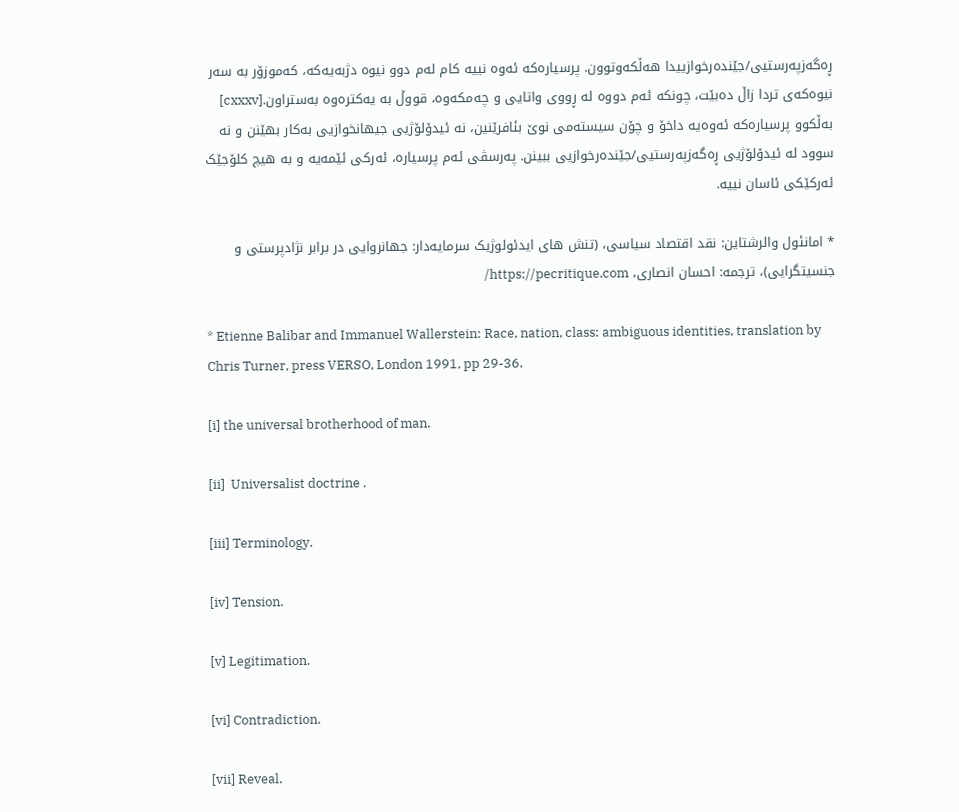ڕەگەزپەرستیی/جێندەرخوازییدا هەڵکەوتوون. پرسیارەکە ئەوە نییە کام لەم دوو نیوە دژبەیەکە، کەموزۆر بە سەر نیوەکەی تردا زاڵ دەبێت، چونکە ئەم دووە لە ڕووی واتایی و چەمکەوە، قووڵ بە یەکترەوە بەستراون.[cxxxv] بەڵکوو پرسیارەکە ئەوەیە داخۆ و چۆن سیستەمی نوێ بئافرێنین، نە ئیدۆلۆژیی جیهانخوازیی بەکار بهێنن و نە سوود لە ئیدۆلۆژیی ڕەگەزپەرستیی/جێندەرخوازیی ببینن. پەرسڤی ئەم پرسیارە، ئەرکی ئێمەیە و بە هیچ کلۆجێک ئەرکێکی ئاسان نییە.

* امانئول والرشتاین: نقد اقتصاد سیاسی، (تنش های ایدئولوژیک سرمایەدار: جهانروایی در برابر نژادپرستی و جنسیتگرایی)، ترجمە: احسان انصاری، https://pecritique.com/

* Etienne Balibar and Immanuel Wallerstein: Race, nation, class: ambiguous identities, translation by Chris Turner, press VERSO, London 1991, pp 29-36.

[i] the universal brotherhood of man.

[ii]  Universalist doctrine .

[iii] Terminology.

[iv] Tension.

[v] Legitimation.

[vi] Contradiction.

[vii] Reveal.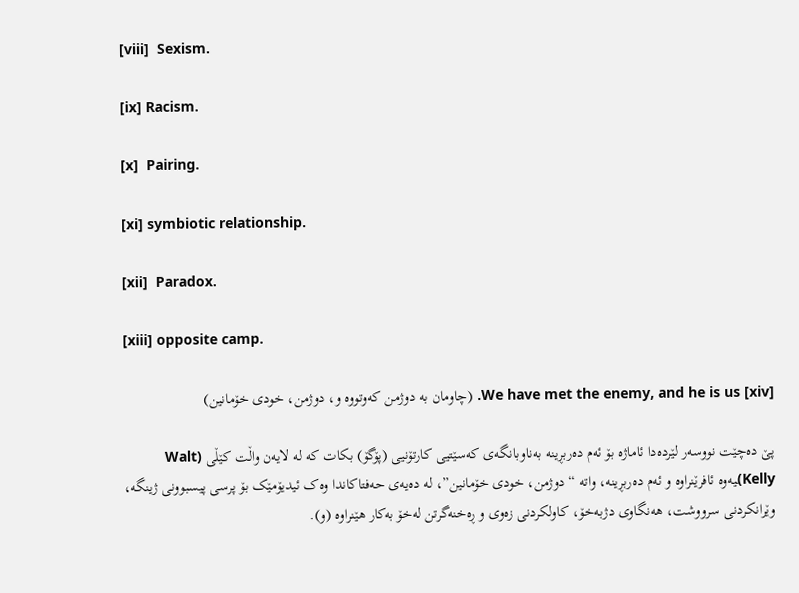[viii]  Sexism.

[ix] Racism.

[x]  Pairing.

[xi] symbiotic relationship.

[xii]  Paradox.

[xiii] opposite camp.

[xiv] We have met the enemy, and he is us. (چاومان بە دوژمن کەوتووە و، دوژمن، خودی خۆمانین)

پێ دەچێت نووسەر لێردەدا ئاماژە بۆ ئەم دەربڕینە بەناوبانگەی کەسێتیی کارتۆنیی (پۆگۆ) بکات کە لە لایەن واڵت کێڵی (Walt Kelly)ـیەوە ئافرێنراوە و ئەم دەربڕینە، واتە “دوژمن، خودی خۆمانین”، لە دەیەی حەفتاکاندا وەک ئیدیۆمێک بۆ پرسی پیسبوونی ژینگە، وێرانکردنی سرووشت، هەنگاوی دژبەخۆ، کاولکردنی زەوی و ڕەخنەگرتن لەخۆ بەکار هێنراوە (و).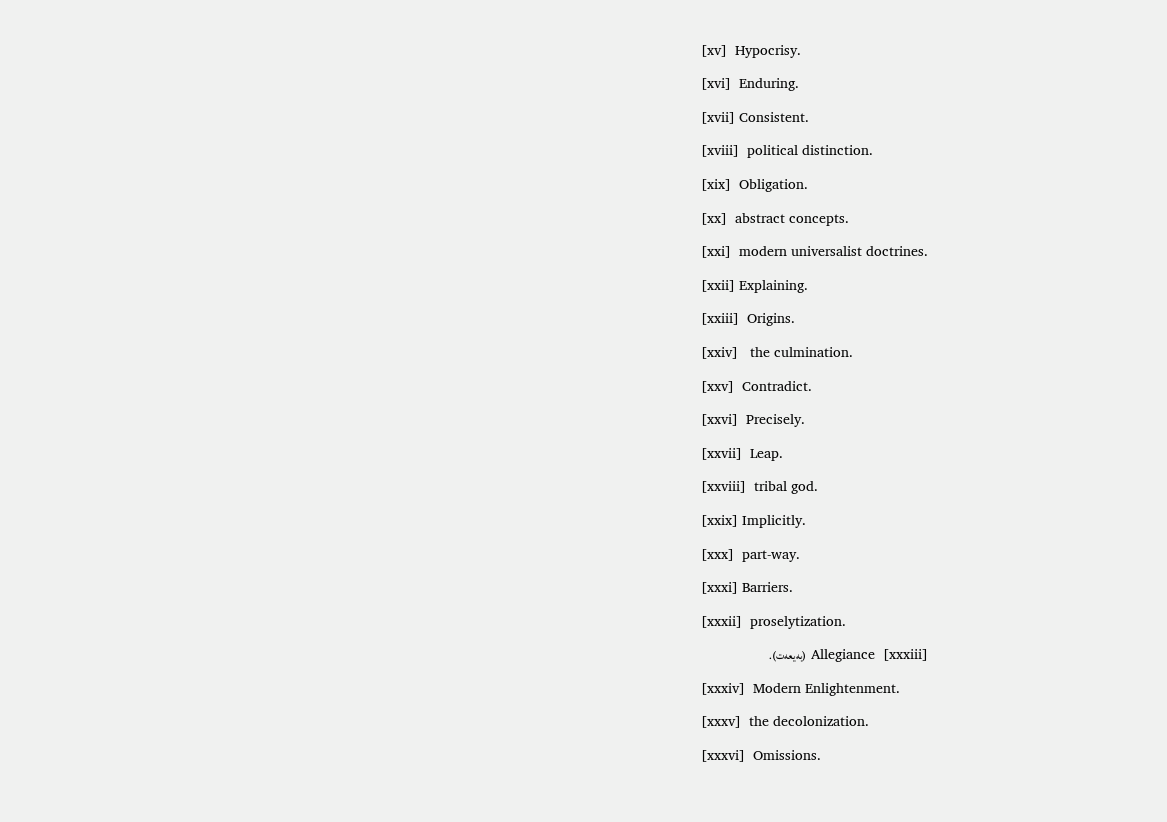[xv]  Hypocrisy.

[xvi]  Enduring.

[xvii] Consistent.

[xviii]  political distinction.

[xix]  Obligation.

[xx]  abstract concepts.

[xxi]  modern universalist doctrines.

[xxii] Explaining.

[xxiii]  Origins.

[xxiv]   the culmination.

[xxv]  Contradict.

[xxvi]  Precisely.

[xxvii]  Leap.

[xxviii]  tribal god.

[xxix] Implicitly.

[xxx]  part-way.

[xxxi] Barriers.

[xxxii]  proselytization.

[xxxiii]  Allegiance (بەیعەت).

[xxxiv]  Modern Enlightenment.

[xxxv]  the decolonization.

[xxxvi]  Omissions.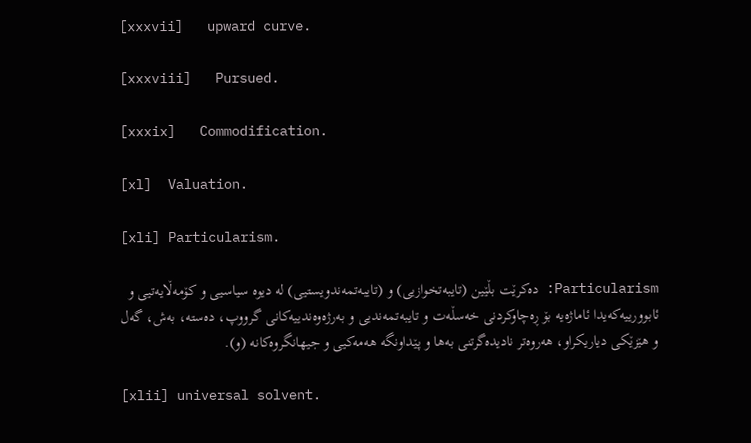[xxxvii]   upward curve.

[xxxviii]   Pursued.

[xxxix]   Commodification.

[xl]  Valuation.

[xli] Particularism.

Particularism: دەکرێت بڵێین (تایبەتخوازیی) و (تایبەتمەندویستیی) لە دیوە سیاسیی و کۆمەڵایەتیی و ئابوورییەکەیدا ئاماژەیە بۆ ڕەچاوکردنی خەسڵەت و تایبەتمەندیی و بەرژەوەندییەکانی گرووپ، دەستە، بەش، گەل و هێزێکی دیاریکراو، هەروەتر نادیدەگرتنی بەها و پێداونگە هەمەکیی و جیهانگروەکانە (و).

[xlii] universal solvent.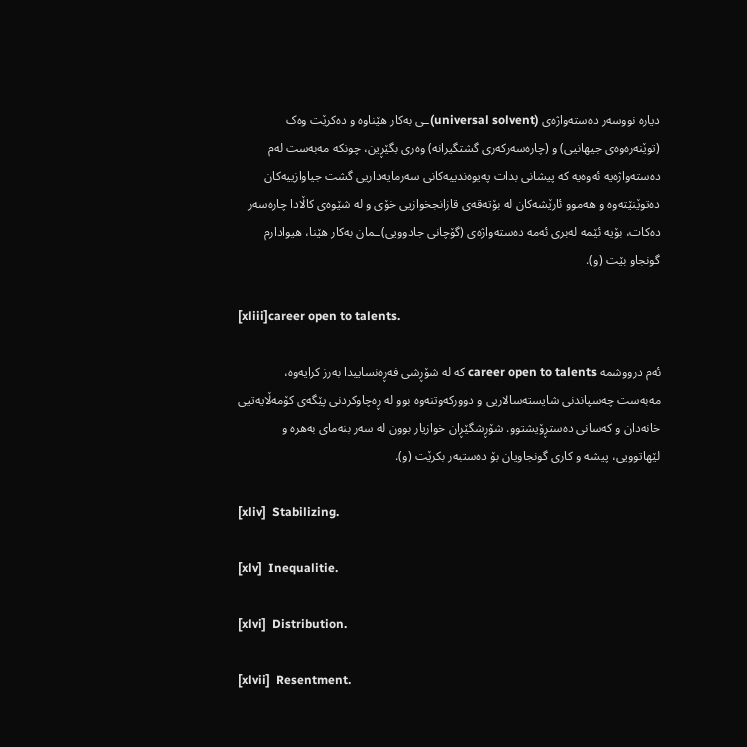دیارە نووسەر دەستەواژەی (universal solvent)ـی بەکار هێناوە و دەکرێت وەک (توێنەرەوەی جیهانیی) و (چارەسەرکەری گشتگیرانە) وەری بگێڕین، چونکە مەبەست لەم دەستەواژەیە ئەوەیە کە پیشانی بدات پەیوەندییەکانی سەرمایەداریی گشت جیاوازییەکان دەتوێنێتەوە و هەموو ئارێشەکان لە بۆتەقەی قازانجخوازیی خۆی و لە شێوەی کاڵادا چارەسەر دەکات، بۆیە ئێمە لەبری ئەمە دەستەواژەی (گۆچانی جادوویی)ـمان بەکار هێنا، هیوادارم گونجاو بێت (و).

[xliii]career open to talents.

ئەم درووشمە career open to talents کە لە شۆڕشی فەڕەنساییدا بەرز کرایەوە، مەبەست چەسپاندنی شایستەسالاریی و دوورکەوتنەوە بوو لە ڕەچاوکردنی پێگەی کۆمەڵایەتیی خانەدان و کەسانی دەستڕۆیشتوو. شۆڕشگێڕان خوازیار بوون لە سەر بنەمای بەهرە و لێهاتوویی، پیشە و کاری گونجاویان بۆ دەستبەر بکرێت (و).

[xliv]  Stabilizing.

[xlv]  Inequalitie.

[xlvi]  Distribution.

[xlvii]  Resentment.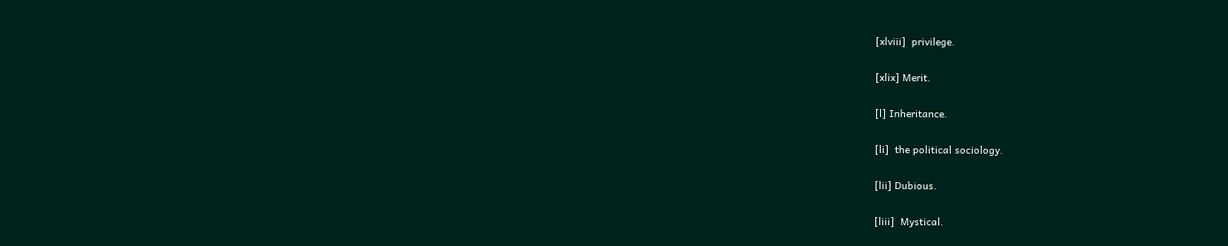[xlviii]  privilege.

[xlix] Merit.

[l] Inheritance.

[li]  the political sociology.

[lii] Dubious.

[liii]  Mystical.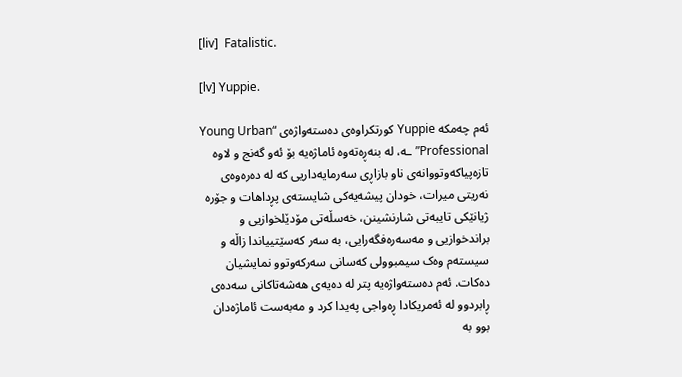[liv]  Fatalistic.

[lv] Yuppie.

ئەم چەمکە Yuppie کورتکراوەی دەستەواژەی “Young Urban Professional”ـە، لە بنەڕەتەوە ئاماژەیە بۆ ئەو گەنج و لاوە تازەپیاکەوتووانەی ناو بازاڕی سەرمایەداریی کە لە دەرەوەی نەریتی میرات، خودان پیشەیەکی شایستەی پڕداهات و جۆرە ژیانێکی تایبەتی شارنشینن، خەسڵەتی مۆدێلخوازیی و براندخوازیی و مەسەرەفگەرایی، بە سەر کەسێتییاندا زاڵە و سیستەم وەک سیمبوولی کەسانی سەرکەوتوو نمایشیان دەکات. ئەم دەستەواژەیە پتر لە دەیەی هەشەتاکانی سەدەی ڕابردوو لە ئەمریکادا ڕەواجی پەیدا کرد و مەبەست ئاماژەدان بوو بە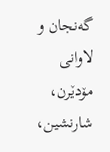گەنجان و لاوانی مۆدێرن، شارنشین،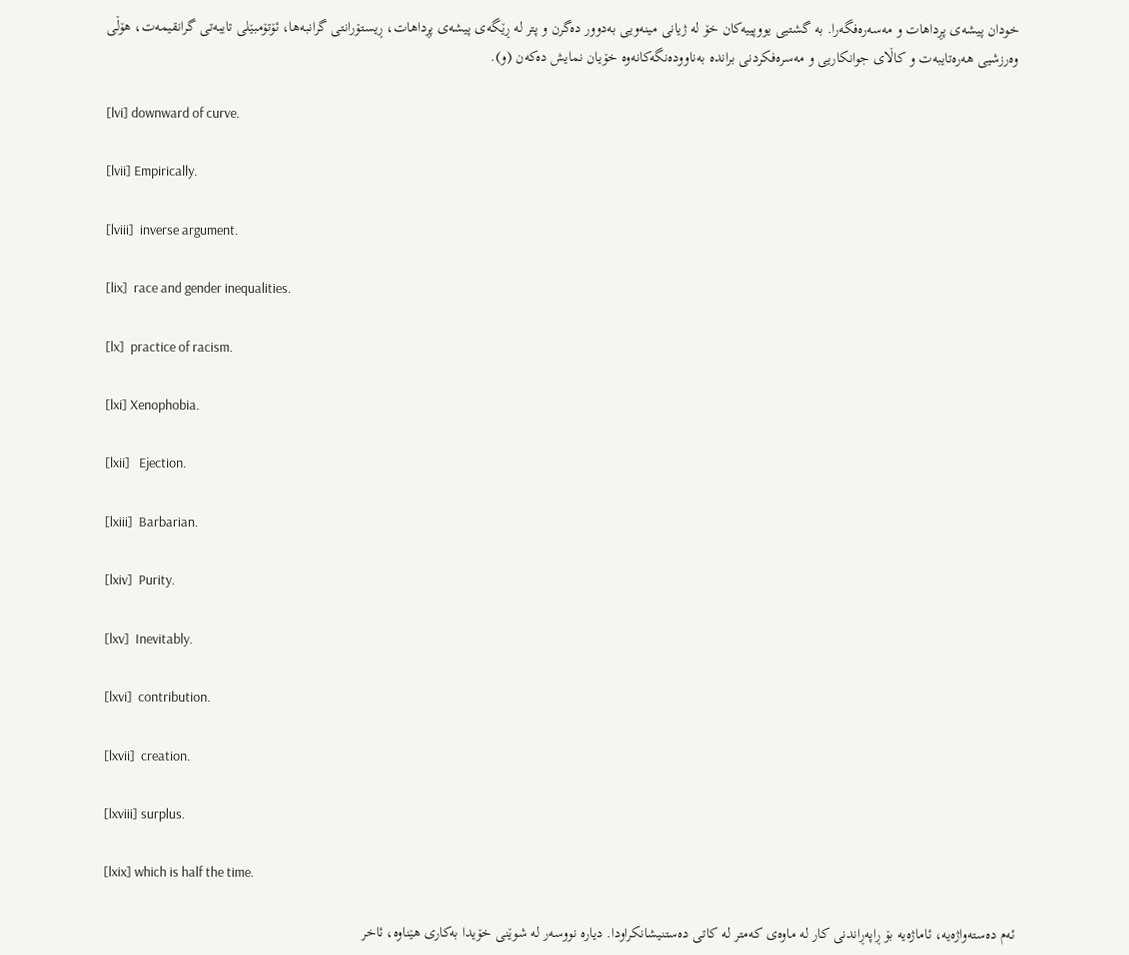خودان پیشەی پڕداهات و مەسەرەفگەرا. بە گشتیی یووپییەکان خۆ لە ژیانی مینەویی بەدوور دەگرن و پتر لە ڕێگەی پیشەی پڕداهات، ڕیستۆرانتی گرانبەها، ئۆتۆمبێلی تایبەتی گرانقیمەت، هۆڵی وەرزشیی هەرەتایبەت و کاڵای جوانکاریی و مەسرەفکردنی براندە بەناوودەنگەکانەوە خۆیان نمایش دەکەن (و).

[lvi] downward of curve.

[lvii] Empirically.

[lviii]  inverse argument.

[lix]  race and gender inequalities.

[lx]  practice of racism.

[lxi] Xenophobia.

[lxii]   Ejection.

[lxiii]  Barbarian.

[lxiv]  Purity.

[lxv]  Inevitably.

[lxvi]  contribution.

[lxvii]  creation.

[lxviii] surplus.

[lxix] which is half the time.

ئەم دەستەواژەیە، ئاماژەیە بۆ ڕاپەڕاندنی کار لە ماوەی کەمتر لە کاتی دەستنیشانکراودا. دیارە نووسەر لە شوێنی خۆیدا بەکاری هێناوە، ئاخر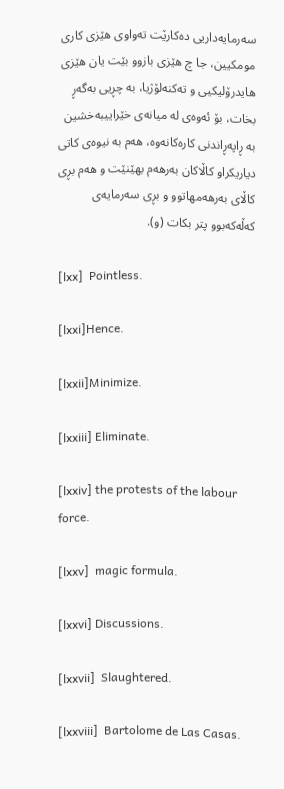سەرمایەداریی دەکارێت تەواوی هێزی کاری مومکیین، جا چ هێزی بازوو بێت یان هێزی هایدرۆلیکیی و تەکنەلۆژیا، بە چڕیی بەگەڕ بخات، بۆ ئەوەی لە میانەی خێراییبەخشین بە ڕاپەڕاندنی کارەکانەوە، هەم بە نیوەی کاتی دیاریکراو کاڵاکان بەرهەم بهێنێت و هەم بڕی کاڵای بەرهەمهاتوو و بڕی سەرمایەی کەڵەکەبوو پتر بکات (و).

[lxx]  Pointless.

[lxxi]Hence.

[lxxii]Minimize.

[lxxiii] Eliminate.

[lxxiv] the protests of the labour force.

[lxxv]  magic formula.

[lxxvi] Discussions.

[lxxvii]  Slaughtered.

[lxxviii]  Bartolome de Las Casas.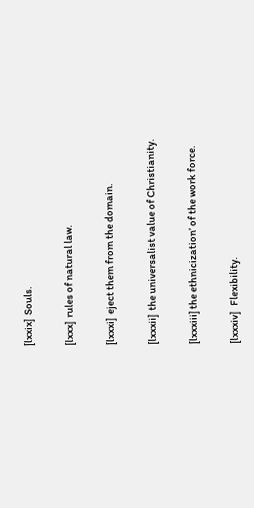[lxxix]  Souls.

[lxxx]  rules of natural law.

[lxxxi]  eject them from the domain.

[lxxxii]  the universalist value of Christianity.

[lxxxiii] the ethnicization’ of the work force.

[lxxxiv]   Flexibility.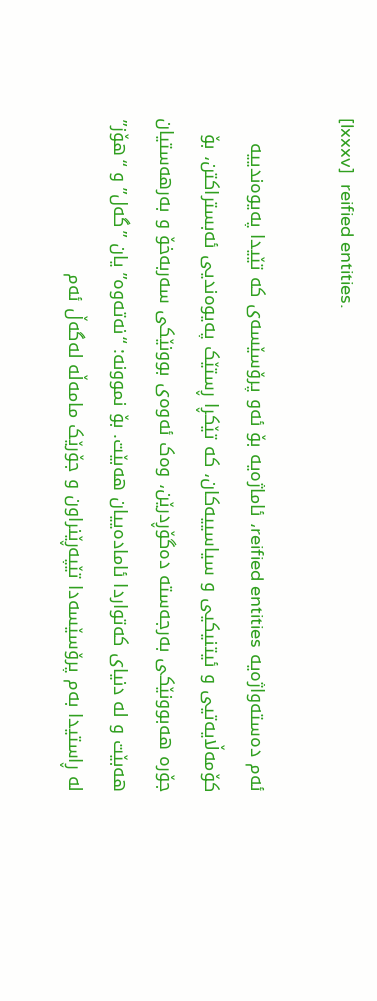[lxxxv]  reified entities.

ئەم دەستەواژەیە reified entities، ئاماژەیە بۆ ئەو پرۆسێسەی کە تێیدا پەیوەندییە کۆمەڵایەتیی و ئیتنیکیی و سیاسییەکان، کە تێکڕا ڕستێک پەیوەندیی ئەبستراکتن، بۆ جۆرە هەبوونێکی بەرجەستە دەگۆڕدرێن، وەک ئەوەی بوونێکی سەربەخۆ و بەرهەستیان هەبێت و لە دنیای کەتواردا ئامادەییان هەبێت. بۆ نموونە: “نەتەوە” یان ”گەل” و “هۆز” لە ڕاستیدا بەم پرۆسێسەدا تێپەڕێنراون و جۆرێک مامەڵە لەگەڵ ئەم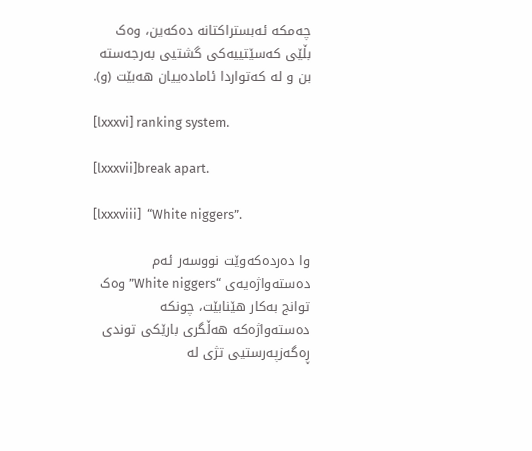چەمکە ئەبستراکتانە دەکەین، وەک بڵێی کەسێتییەکی گشتیی بەرجەستە بن و لە کەتواردا ئامادەییان هەبێت (و).

[lxxxvi] ranking system.

[lxxxvii]break apart.

[lxxxviii]  “White niggers”.

وا دەردەکەوێت نووسەر ئەم دەستەواژەیەی “White niggers” وەک توانج بەکار هێنابێت، چونکە دەستەواژەکە هەڵگری بارێکی توندی ڕەگەزپەرستیی تژی لە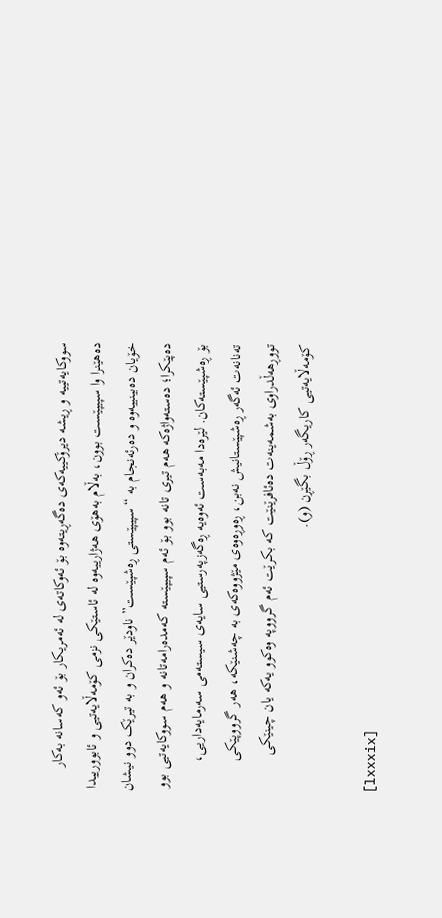سووکایەتییە و ڕیشە دیرۆکییەکەی دەگەڕیتەوە بۆ ئەوکاتەی لە ئەمریکار بۆ ئەو کەسانە بەکار دەهێنرا وا سپیپێست بوون، بەڵام بەهۆی هەژارییەوە لە ئاستێکی نزمی کۆمەڵایەتیی و ئابوورییدا خۆیان دەبینییەوە و دەرئەنجام بە “سپیپێستی ڕەشپێست” ناودێر دەکران و بە تیرێک دوو نیشان دەپێکرا؛ دەستەواژەکە هەم تیری تانە بوو بۆ ئەم سپیپێستە کەمدەرامەتانە و هەم سووکایەتیی بوو بۆ ڕەشپێستەکان. لێرەدا مەبەست ئەوەیە ڕەگەزپەرستیی سایەی سیستەمی سەرمایەداریی، تەنانەت ئەگەر ڕەشپێستانیش نەبن، ڕەوڕەوەی مێژووەکەی بە چەشنێکە، هەر گرووپێکی تووڕهەڵدراوی بەشمەینەت دەئافرێنێت کە بکرێت ئەم گرووپە وەکوو یەکە یان چینێکی کۆمەڵایەتیی کاریگەر ڕۆڵ بگێڕن (و).

[lxxxix]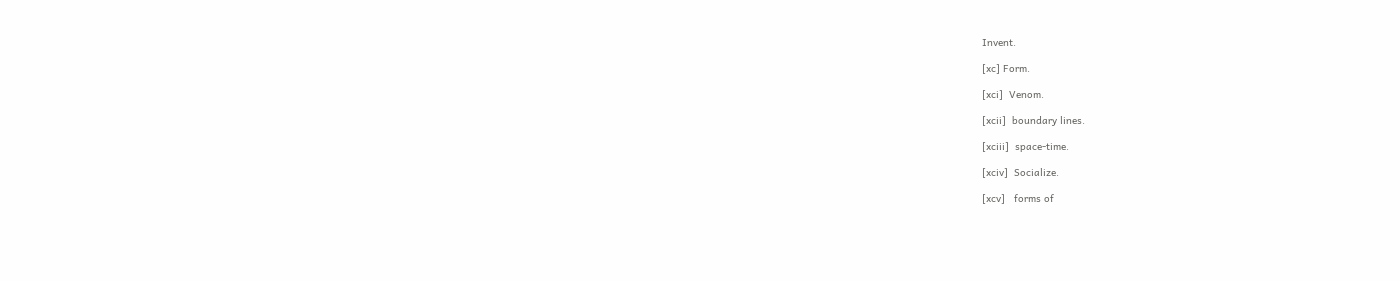Invent.

[xc] Form.

[xci]  Venom.

[xcii]  boundary lines.

[xciii]  space-time.

[xciv]  Socialize.

[xcv]   forms of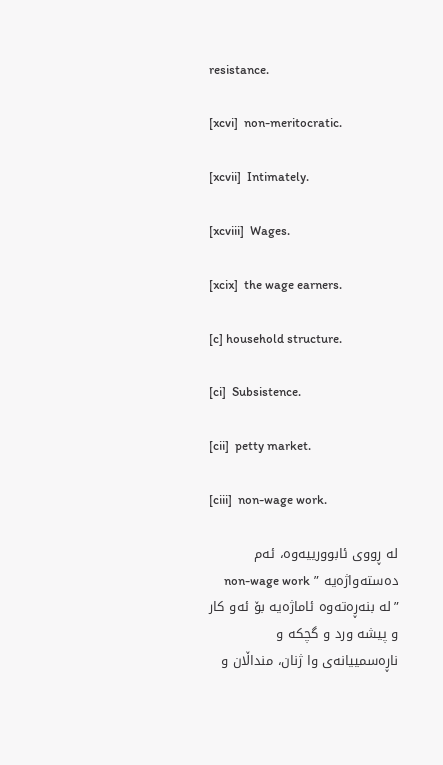resistance.

[xcvi]  non-meritocratic.

[xcvii]  Intimately.

[xcviii]  Wages.

[xcix]  the wage earners.

[c] household structure.

[ci]  Subsistence.

[cii]  petty market.

[ciii]  non-wage work.

لە ڕووی ئابوورییەوە، ئەم دەستەواژەیە ” non-wage work ”لە بنەڕەتەوە ئاماژەیە بۆ ئەو کار و پیشە ورد و گچکە و ناڕەسمییانەی وا ژنان، منداڵان و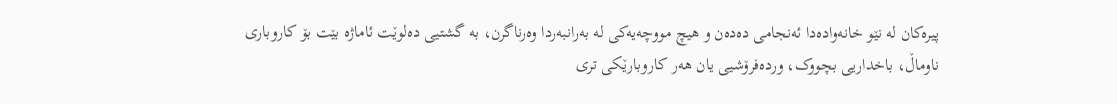پیرەکان لە نێو خانەوادەدا ئەنجامی دەدەن و هیچ مووچەیەکی لە بەرانبەردا وەرناگرن، بە گشتیی دەلوێت ئاماژە بێت بۆ کاروباری ناوماڵ، باخداریی بچووک، وردەفرۆشیی یان هەر کاروبارێکی تری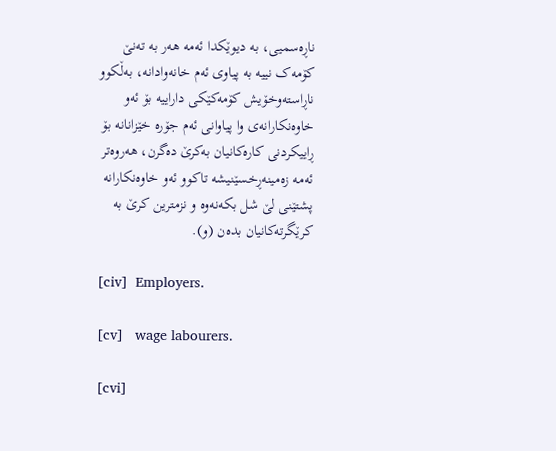ناڕەسمیی، بە دیوێکدا ئەمە هەر بە تەنێ کۆمەک نییە بە پیاوی ئەم خانەوادانە، بەڵکوو ناڕاستەوخۆیش کۆمەکێکی داراییە بۆ ئەو خاوەنکارانەی وا پیاوانی ئەم جۆرە خێزانانە بۆ ڕاییکردنی کارەکانیان بەکرێ دەگرن، هەروەتر ئەمە زەمینەڕخسێنیشە تاکوو ئەو خاوەنکارانە پشتێنی لێ شل بکەنەوە و نزمترین کرێ بە کرێگرتەکانیان بدەن (و).

[civ]  Employers.

[cv]   wage labourers.

[cvi]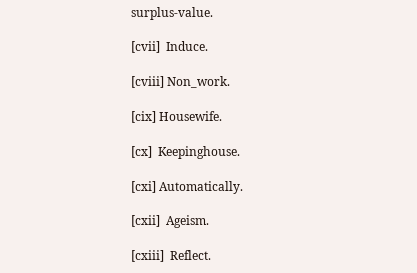surplus-value.

[cvii]  Induce.

[cviii] Non_work.

[cix] Housewife.

[cx]  Keepinghouse.

[cxi] Automatically.

[cxii]  Ageism.

[cxiii]  Reflect.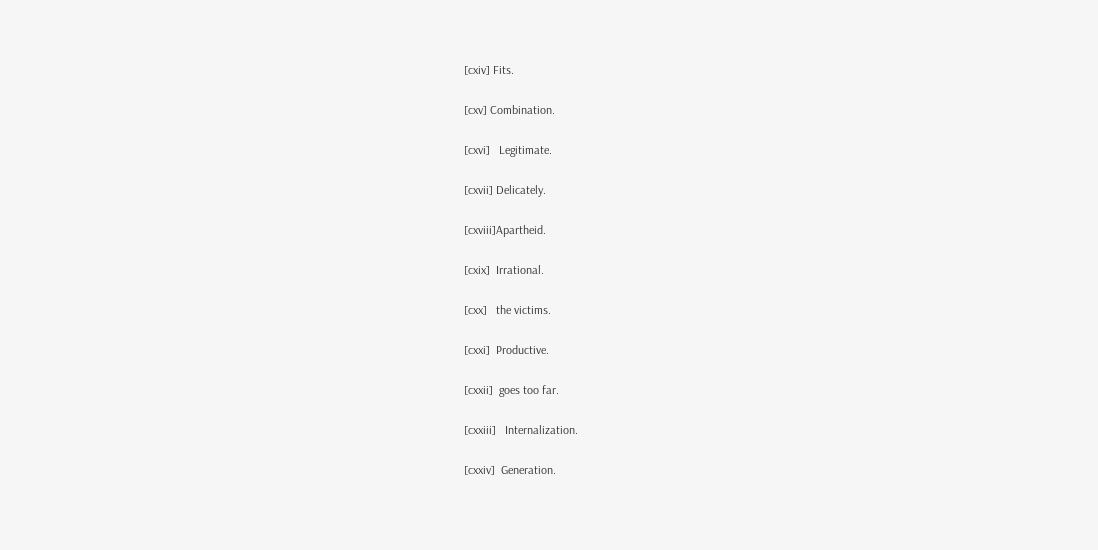[cxiv] Fits.

[cxv] Combination.

[cxvi]   Legitimate.

[cxvii] Delicately.

[cxviii]Apartheid.

[cxix]  Irrational.

[cxx]   the victims.

[cxxi]  Productive.

[cxxii]  goes too far.

[cxxiii]   Internalization.

[cxxiv]  Generation.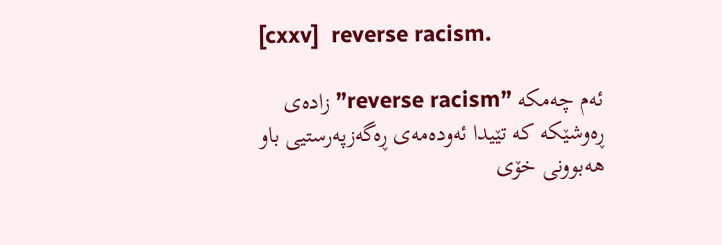[cxxv]  reverse racism.

ئەم چەمکە ”reverse racism” زادەی ڕەوشێکە کە تێیدا ئەودەمەی ڕەگەزپەرستیی باو هەبوونی خۆی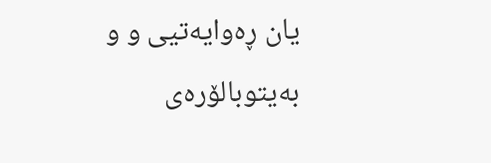یان ڕەوایەتیی و و بەیتوبالۆرەی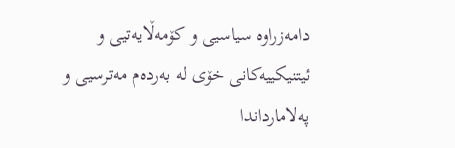دامەزراوە سیاسیی و کۆمەڵایەتیی و ئیتنیکییەکانی خۆی لە بەردەم مەترسیی و پەلامارداندا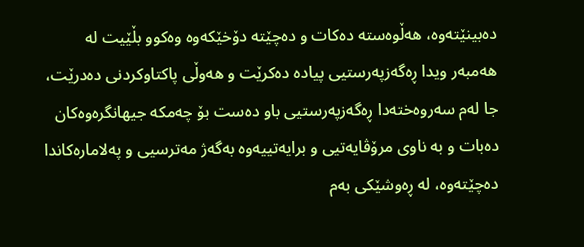دەبینێتەوە، هەڵوەستە دەکات و دەچێتە دۆخێکەوە وەکوو بڵێیت لە هەمبەر ویدا ڕەگەزپەرستیی پیادە دەکرێت و هەوڵی پاکتاوکردنی دەدرێت، جا لەم سەروەختەدا ڕەگەزپەرستیی باو دەست بۆ چەمکە جیهانگرەوەکان دەبات و بە ناوی مرۆڤایەتیی و برایەتییەوە بەگەژ مەترسیی و پەلامارەکاندا دەچێتەوە، لە ڕەوشێکی بەم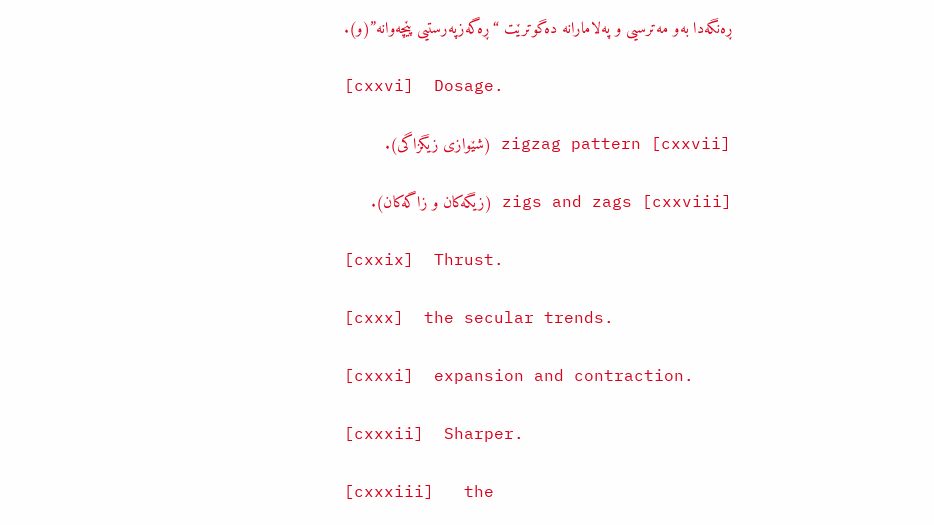ڕەنگەدا بەو مەترسیی و پەلامارانە دەگوترێت “ڕەگەزپەرستیی پێچەوانە”(و).

[cxxvi]  Dosage.

[cxxvii] zigzag pattern (شێوازی زیگزاگی).

[cxxviii] zigs and zags (زیگەکان و زاگەکان).

[cxxix]  Thrust.

[cxxx]  the secular trends.

[cxxxi]  expansion and contraction.

[cxxxii]  Sharper.

[cxxxiii]   the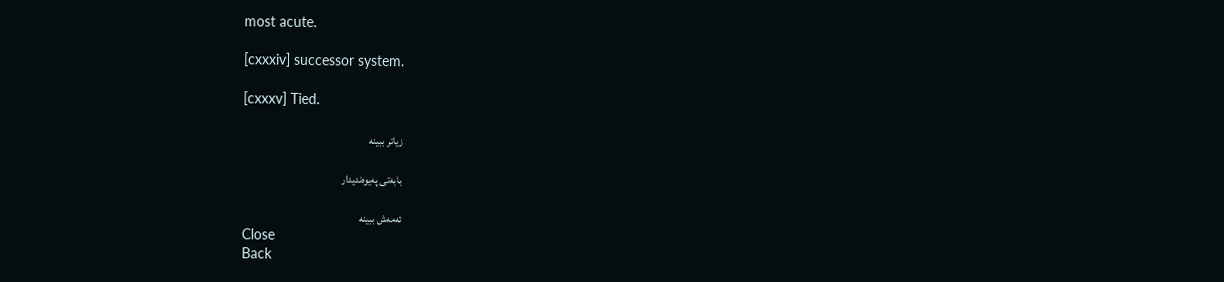most acute.

[cxxxiv] successor system.

[cxxxv] Tied.

زیاتر ببینە

بابەتی پەیوەندیدار

ئەمەش ببینە
Close
Back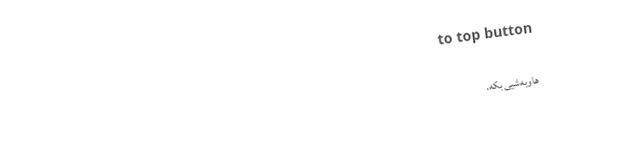to top button


هاوبەشیی بکە.